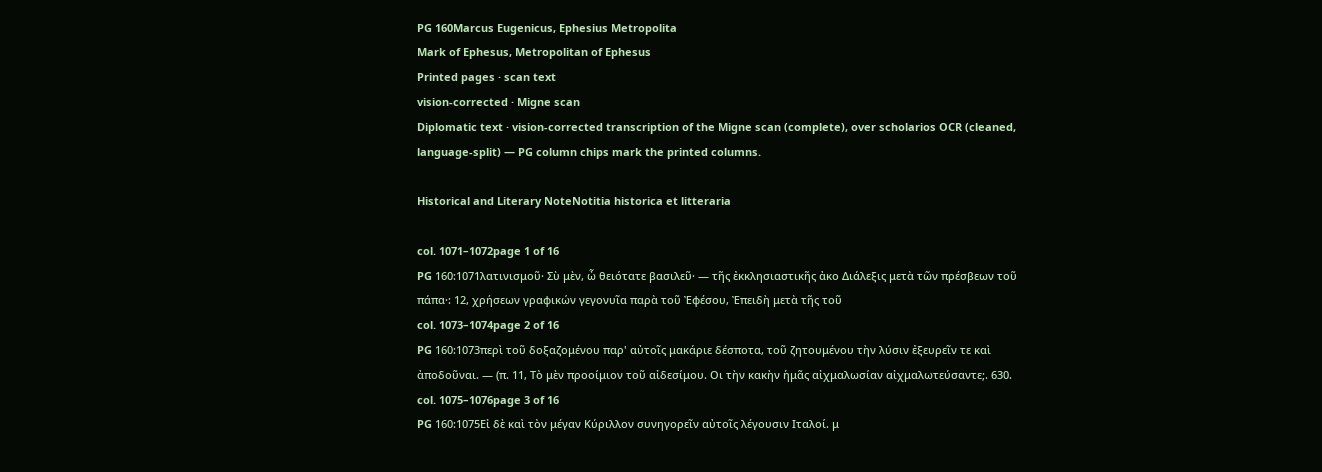PG 160Marcus Eugenicus, Ephesius Metropolita
Mark of Ephesus, Metropolitan of Ephesus
Printed pages · scan text
vision-corrected · Migne scan
Diplomatic text · vision-corrected transcription of the Migne scan (complete), over scholarios OCR (cleaned, language-split) — PG column chips mark the printed columns.

Historical and Literary NoteNotitia historica et litteraria

col. 1071–1072page 1 of 16
PG 160:1071λατινισμοῦ· Σὺ μὲν, ὦ θειότατε βασιλεῦ· — τῆς ἐκκλησιαστικῆς ἀκο Διάλεξις μετὰ τῶν πρέσβεων τοῦ πάπα·: 12, χρήσεων γραφικών γεγονυῖα παρὰ τοῦ Ἐφέσου, Ἐπειδὴ μετὰ τῆς τοῦ
col. 1073–1074page 2 of 16
PG 160:1073περὶ τοῦ δοξαζομένου παρ' αὐτοῖς μακάριε δέσποτα, τοῦ ζητουμένου τὴν λύσιν ἐξευρεῖν τε καὶ ἀποδοῦναι. — (π. 11, Τὸ μὲν προοίμιον τοῦ αἰδεσίμου. Οι τὴν κακὴν ἡμᾶς αἰχμαλωσίαν αἰχμαλωτεύσαντε;. 630.
col. 1075–1076page 3 of 16
PG 160:1075Εἰ δὲ καὶ τὸν μέγαν Κύριλλον συνηγορεῖν αὐτοῖς λέγουσιν Ιταλοί. μ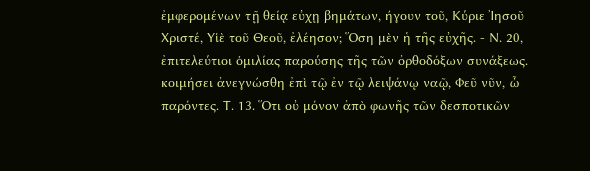ἐμφερομένων τῇ θείᾳ εὐχῃ βημάτων, ήγουν τοῦ, Κύριε Ἰησοῦ Χριστέ, Υἱὲ τοῦ Θεοῦ, ἐλέησον; Ὅση μὲν ἡ τῆς εὐχῆς. - Ν. 20, ἐπιτελεύτιοι ὁμιλίας παρούσης τῆς τῶν ὀρθοδόξων συνάξεως. κοιμήσει ἀνεγνώσθη ἐπὶ τῷ ἐν τῷ λειψάνῳ ναῷ, Φεῦ νῦν, ὦ παρόντες. Τ. 13. Ὅτι οὐ μόνον ἀπὸ φωνῆς τῶν δεσποτικῶν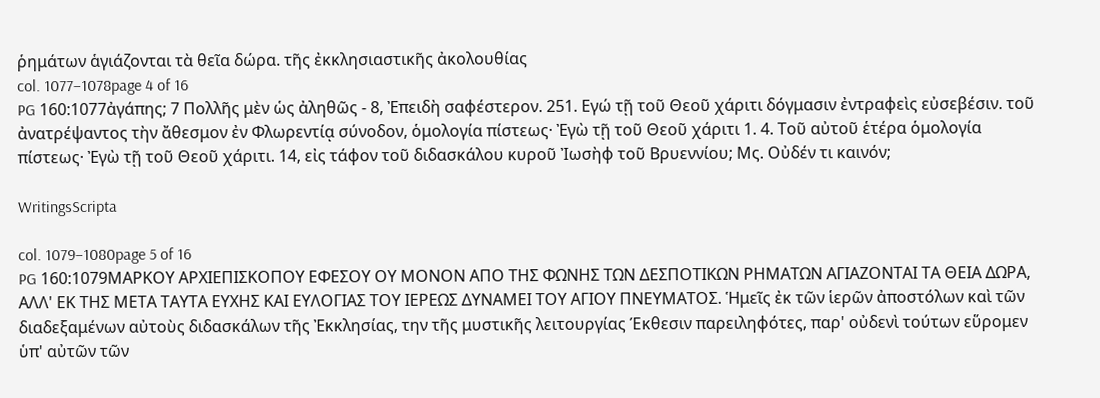ῥημάτων ἁγιάζονται τὰ θεῖα δώρα. τῆς ἐκκλησιαστικῆς ἀκολουθίας
col. 1077–1078page 4 of 16
PG 160:1077ἀγάπης; 7 Πολλῆς μὲν ὡς ἀληθῶς - 8, Ἐπειδὴ σαφέστερον. 251. Εγώ τῇ τοῦ Θεοῦ χάριτι δόγμασιν ἐντραφεὶς εὐσεβέσιν. τοῦ ἀνατρέψαντος τὴν ἄθεσμον ἐν Φλωρεντίᾳ σύνοδον, ὁμολογία πίστεως· Ἐγὼ τῇ τοῦ Θεοῦ χάριτι 1. 4. Τοῦ αὐτοῦ ἑτέρα ὁμολογία πίστεως· Ἐγὼ τῇ τοῦ Θεοῦ χάριτι. 14, εἰς τάφον τοῦ διδασκάλου κυροῦ Ἰωσὴφ τοῦ Βρυεννίου; Μς. Οὐδέν τι καινόν;

WritingsScripta

col. 1079–1080page 5 of 16
PG 160:1079ΜΑΡΚΟΥ ΑΡΧΙΕΠΙΣΚΟΠΟΥ ΕΦΕΣΟΥ ΟΥ ΜΟΝΟΝ ΑΠΟ ΤΗΣ ΦΩΝΗΣ ΤΩΝ ΔΕΣΠΟΤΙΚΩΝ ΡΗΜΑΤΩΝ ΑΓΙΑΖΟΝΤΑΙ ΤΑ ΘΕΙΑ ΔΩΡΑ, ΑΛΛ' ΕΚ ΤΗΣ ΜΕΤΑ ΤΑΥΤΑ ΕΥΧΗΣ ΚΑΙ ΕΥΛΟΓΙΑΣ ΤΟΥ ΙΕΡΕΩΣ ΔΥΝΑΜΕΙ ΤΟΥ ΑΓΙΟΥ ΠΝΕΥΜΑΤΟΣ. Ἡμεῖς ἐκ τῶν ἱερῶν ἀποστόλων καὶ τῶν διαδεξαμένων αὐτοὺς διδασκάλων τῆς Ἐκκλησίας, την τῆς μυστικῆς λειτουργίας Έκθεσιν παρειληφότες, παρ' οὐδενὶ τούτων εὕρομεν ὑπ' αὐτῶν τῶν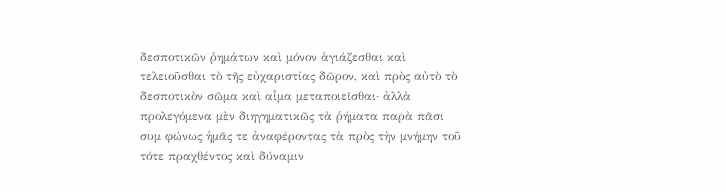δεσποτικῶν ῥημάτων καὶ μόνον ἁγιάζεσθαι καὶ τελειοῦσθαι τὸ τῆς εὐχαριστίας δῶρον, καὶ πρὸς αὐτὸ τὸ δεσποτικὸν σῶμα καὶ αἷμα μεταποιεῖσθαι· ἀλλὰ προλεγόμενα μὲν διηγηματικῶς τὰ ῥήματα παρὰ πᾶσι συμ φώνως ἡμᾶς τε ἀναφέροντας τὰ πρὸς τὴν μνήμην τοῦ τότε πραχθέντος καὶ δύναμιν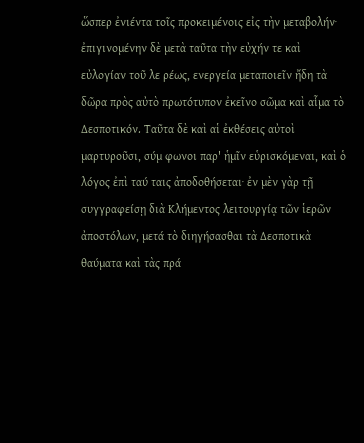ὥσπερ ἐνιέντα τοῖς προκειμένοις εἰς τὴν μεταβολήν· ἐπιγινομένην δὲ μετὰ ταῦτα τὴν εὐχήν τε καὶ εὐλογίαν τοῦ λε ρέως, ενεργεία μεταποιεῖν ἤδη τὰ δῶρα πρὸς αὐτὸ πρωτότυπον ἐκεῖνο σῶμα καὶ αἷμα τὸ Δεσποτικόν. Ταῦτα δὲ καὶ αἱ ἐκθέσεις αὐτοὶ μαρτυροῦσι, σύμ φωνοι παρ' ἡμῖν εὑρισκόμεναι, καὶ ὁ λόγος ἐπὶ ταύ ταις ἀποδοθήσεται· ἐν μὲν γὰρ τῇ συγγραφείσῃ διὰ Κλήμεντος λειτουργίᾳ τῶν ἱερῶν ἀποστόλων, μετά τὸ διηγήσασθαι τὰ Δεσποτικὰ θαύματα καὶ τὰς πρά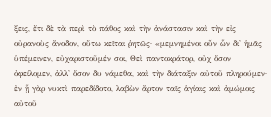ξεις, ἔτι δὲ τὰ περὶ τὸ πάθος καὶ τὴν ἀνάστασιν καὶ τὴν εἰς οὐρανοὺς ἄνοδον, οὕτω κεῖται ῥητῶς· «μεμνημένοι οὖν ὧν δι' ἡμᾶς ὑπέμεινεν, εὐχαριστοῦμέν σοι, Θεὶ παντοκράτορ, οὐχ ὅσον ὀφείλομεν, ἀλλ' ὅσον δυ νάμεθα, καὶ τὴν διάταξιν αὐτοῦ πληρούμεν· ἐν ᾗ γὰρ νυκτὶ παρεδίδοτο, λαβὼν ἄρτον ταῖς ἁγίαις καὶ ἀμώμοις αὐτοῦ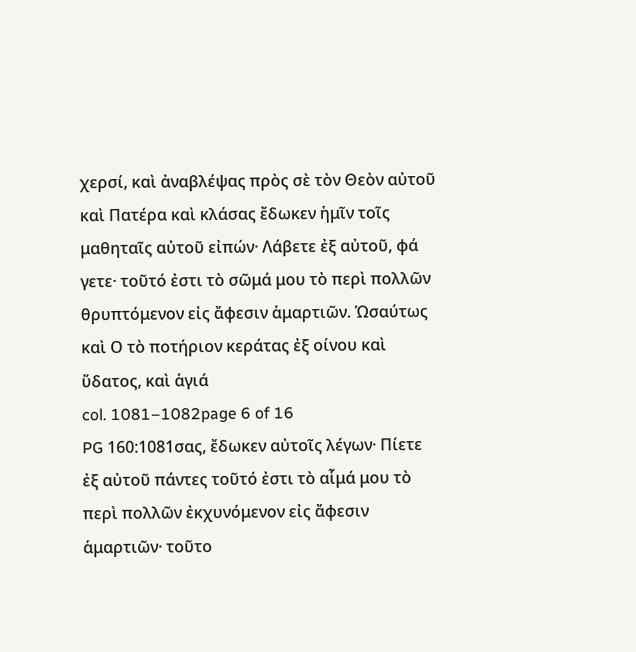χερσί, καὶ ἀναβλέψας πρὸς σὲ τὸν Θεὸν αὐτοῦ καὶ Πατέρα καὶ κλάσας ἔδωκεν ἡμῖν τοῖς μαθηταῖς αὐτοῦ εἰπών· Λάβετε ἐξ αὐτοῦ, φά γετε· τοῦτό ἐστι τὸ σῶμά μου τὸ περὶ πολλῶν θρυπτόμενον εἰς ἄφεσιν ἁμαρτιῶν. Ὡσαύτως καὶ Ο τὸ ποτήριον κεράτας ἐξ οίνου καὶ ὕδατος, καὶ ἁγιά
col. 1081–1082page 6 of 16
PG 160:1081σας, ἔδωκεν αὐτοῖς λέγων· Πίετε ἐξ αὐτοῦ πάντες τοῦτό ἐστι τὸ αἷμά μου τὸ περὶ πολλῶν ἐκχυνόμενον εἰς ἄφεσιν ἁμαρτιῶν· τοῦτο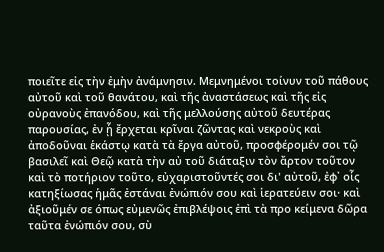ποιεῖτε εἰς τὴν ἐμὴν ἀνάμνησιν. Μεμνημένοι τοίνυν τοῦ πάθους αὐτοῦ καὶ τοῦ θανάτου, καὶ τῆς ἀναστάσεως καὶ τῆς εἰς οὐρανοὺς ἐπανόδου, καὶ τῆς μελλούσης αὐτοῦ δευτέρας παρουσίας, ἐν ᾗ ἔρχεται κρῖναι ζῶντας καὶ νεκροὺς καὶ ἀποδοῦναι ἑκάστῳ κατὰ τὰ ἔργα αὐτοῦ, προσφέρομέν σοι τῷ βασιλεῖ καὶ Θεῷ κατὰ τὴν αὐ τοῦ διάταξιν τὸν ἄρτον τοῦτον καὶ τὸ ποτήριον τοῦτο, εὐχαριστοῦντές σοι δι' αὐτοῦ, ἐφ᾽ οἷς κατηξίωσας ἡμᾶς ἐστάναι ἐνώπιόν σου καὶ ἱερατεύειν σοι· καὶ ἀξιοῦμέν σε όπως εὐμενῶς ἐπιβλέψοις ἐπὶ τὰ προ κείμενα δῶρα ταῦτα ἐνώπιόν σου, σὺ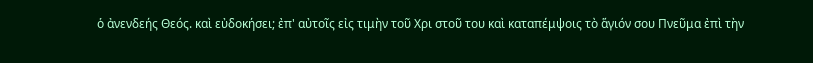ὁ ἀνενδεής Θεός. καὶ εὐδοκήσει; ἐπ' αὐτοῖς εἰς τιμὴν τοῦ Χρι στοῦ του καὶ καταπέμψοις τὸ ἅγιόν σου Πνεῦμα ἐπὶ τὴν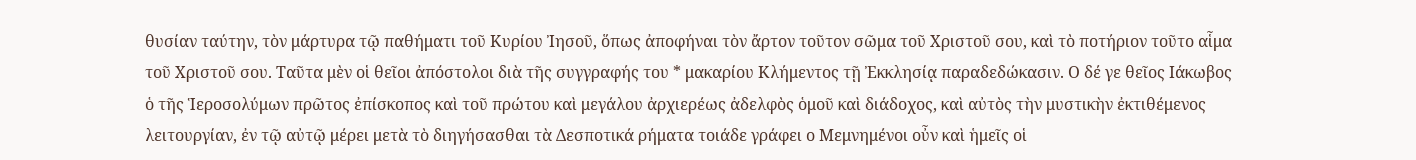θυσίαν ταύτην, τὸν μάρτυρα τῷ παθήματι τοῦ Κυρίου Ἰησοῦ, ὅπως ἀποφήναι τὸν ἄρτον τοῦτον σῶμα τοῦ Χριστοῦ σου, καὶ τὸ ποτήριον τοῦτο αἷμα τοῦ Χριστοῦ σου. Ταῦτα μὲν οἱ θεῖοι ἀπόστολοι διὰ τῆς συγγραφής του * μακαρίου Κλήμεντος τῇ Ἐκκλησίᾳ παραδεδώκασιν. Ο δέ γε θεῖος Ιάκωβος ὁ τῆς Ἱεροσολύμων πρῶτος ἐπίσκοπος καὶ τοῦ πρώτου καὶ μεγάλου ἀρχιερέως ἀδελφὸς ὁμοῦ καὶ διάδοχος, καὶ αὐτὸς τὴν μυστικὴν ἐκτιθέμενος λειτουργίαν, ἐν τῷ αὐτῷ μέρει μετὰ τὸ διηγήσασθαι τὰ Δεσποτικά ρήματα τοιάδε γράφει ο Μεμνημένοι οὖν καὶ ἡμεῖς οἱ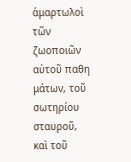ἁμαρτωλοὶ τῶν ζωοποιῶν αὐτοῦ παθη μάτων, τοῦ σωτηρίου σταυροῦ, καὶ τοῦ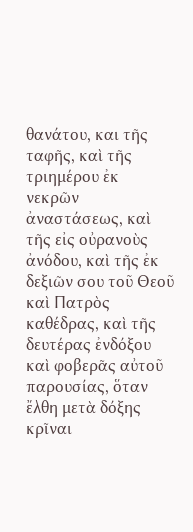θανάτου, και τῆς ταφῆς, καὶ τῆς τριημέρου ἐκ νεκρῶν ἀναστάσεως, καὶ τῆς εἰς οὐρανοὺς ἀνόδου, καὶ τῆς ἐκ δεξιῶν σου τοῦ Θεοῦ καὶ Πατρὸς καθέδρας, καὶ τῆς δευτέρας ἐνδόξου καὶ φοβερᾶς αὐτοῦ παρουσίας, ὅταν ἔλθη μετὰ δόξης κρῖναι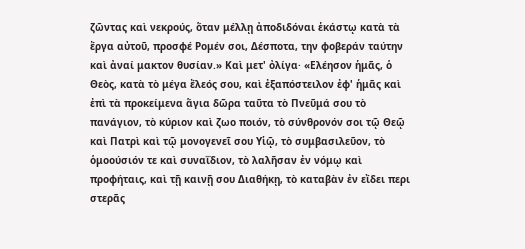ζῶντας καὶ νεκρούς, ὅταν μέλλῃ ἀποδιδόναι ἑκάστῳ κατὰ τὰ ἔργα αὐτοῦ, προσφέ Ρομέν σοι, Δέσποτα, την φοβεράν ταύτην καὶ ἀναί μακτον θυσίαν.» Καὶ μετ' ὀλίγα· «Ελέησον ἡμᾶς, ὁ Θεὸς, κατὰ τὸ μέγα ἔλεός σου, καὶ ἐξαπόστειλον ἐφ' ἡμᾶς καὶ ἐπὶ τὰ προκείμενα ἅγια δῶρα ταῦτα τὸ Πνεῦμά σου τὸ πανάγιον, τὸ κύριον καὶ ζωο ποιόν, τὸ σύνθρονόν σοι τῷ Θεῷ καὶ Πατρὶ καὶ τῷ μονογενεῖ σου Υἱῷ, τὸ συμβασιλεῦον, τὸ ὁμοούσιόν τε καὶ συναΐδιον, τὸ λαλῆσαν ἐν νόμῳ καὶ προφήταις, καὶ τῇ καινῇ σου Διαθήκῃ, τὸ καταβὰν ἐν εἴδει περι στερᾶς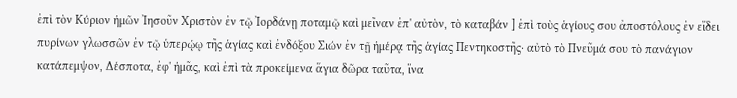ἐπὶ τὸν Κύριον ἡμῶν Ἰησοῦν Χριστὸν ἐν τῷ Ἰορδάνῃ ποταμῷ καὶ μεῖναν ἐπ' αὐτὸν, τὸ καταβάν ] ἐπὶ τοὺς ἁγίους σου ἀποστόλους ἐν εἴδει πυρίνων γλωσσῶν ἐν τῷ ὑπερῴῳ τῆς ἁγίας καὶ ἐνδόξου Σιών ἐν τῇ ἡμέρᾳ τῆς ἁγίας Πεντηκοστῆς· αὐτὸ τὸ Πνεῦμά σου τὸ πανάγιον κατάπεμψον, Δέσποτα, ἐφ' ἡμᾶς, καὶ ἐπὶ τὰ προκείμενα ἅγια δῶρα ταῦτα, ἵνα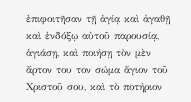ἐπιφοιτῆσαν τῇ ἁγίᾳ καὶ ἀγαθῇ καὶ ἐνδόξῳ αὐτοῦ παρουσίᾳ, ἁγιάσῃ, καὶ ποιήσῃ τὸν μὲν ἄρτον του τον σώμα ἅγιον τοῦ Χριστοῦ σου, καὶ τὸ ποτήριον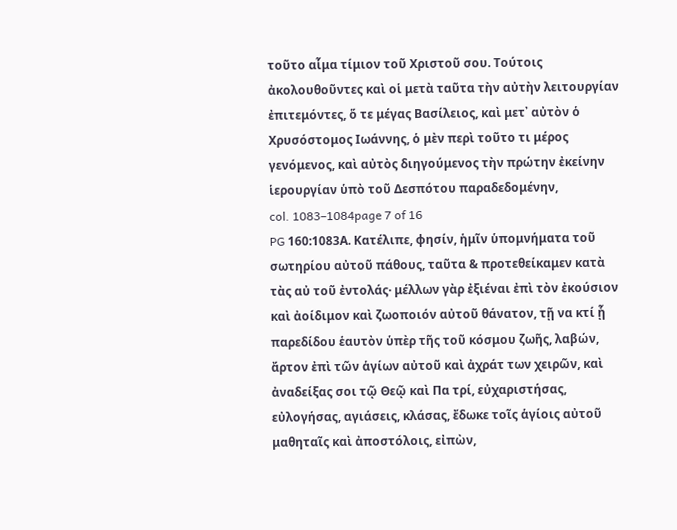τοῦτο αἷμα τίμιον τοῦ Χριστοῦ σου. Τούτοις ἀκολουθοῦντες καὶ οἱ μετὰ ταῦτα τὴν αὐτὴν λειτουργίαν ἐπιτεμόντες, ὅ τε μέγας Βασίλειος, καὶ μετ᾿ αὐτὸν ὁ Χρυσόστομος Ιωάννης, ὁ μὲν περὶ τοῦτο τι μέρος γενόμενος, καὶ αὐτὸς διηγούμενος τὴν πρώτην ἐκείνην ἱερουργίαν ὑπὸ τοῦ Δεσπότου παραδεδομένην,
col. 1083–1084page 7 of 16
PG 160:1083Α. Κατέλιπε, φησίν, ἡμῖν ὑπομνήματα τοῦ σωτηρίου αὐτοῦ πάθους, ταῦτα & προτεθείκαμεν κατὰ τὰς αὐ τοῦ ἐντολάς· μέλλων γὰρ ἐξιέναι ἐπὶ τὸν ἐκούσιον καὶ ἀοίδιμον καὶ ζωοποιόν αὐτοῦ θάνατον, τῇ να κτί ᾗ παρεδίδου ἑαυτὸν ὑπὲρ τῆς τοῦ κόσμου ζωῆς, λαβών, ἄρτον ἐπὶ τῶν ἁγίων αὐτοῦ καὶ ἀχράτ των χειρῶν, καὶ ἀναδείξας σοι τῷ Θεῷ καὶ Πα τρί, εὐχαριστήσας, εὐλογήσας, αγιάσεις, κλάσας, ἔδωκε τοῖς ἁγίοις αὐτοῦ μαθηταῖς καὶ ἀποστόλοις, εἰπὼν,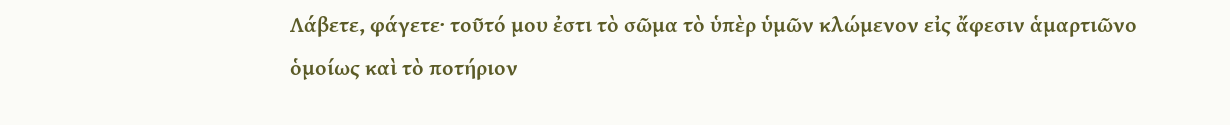Λάβετε, φάγετε· τοῦτό μου ἐστι τὸ σῶμα τὸ ὑπὲρ ὑμῶν κλώμενον εἰς ἄφεσιν ἁμαρτιῶνο ὁμοίως καὶ τὸ ποτήριον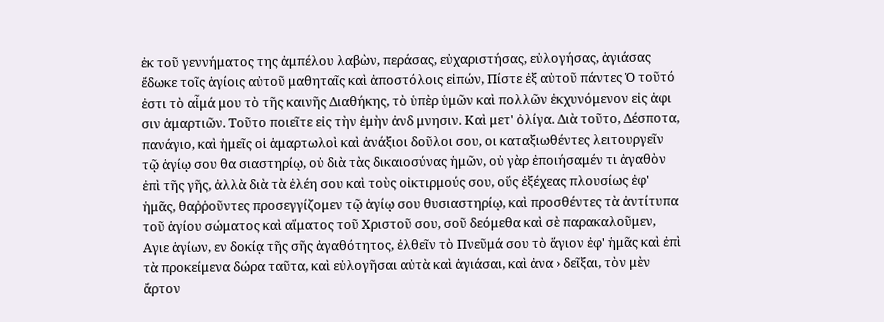ἐκ τοῦ γεννήματος της ἀμπέλου λαβὼν, περάσας, εὐχαριστήσας, εὐλογήσας, ἁγιάσας ἔδωκε τοῖς ἁγίοις αὐτοῦ μαθηταῖς καὶ ἀποστόλοις εἰπών, Πίστε ἐξ αὐτοῦ πάντες Ὁ τοῦτό ἐστι τὸ αἷμά μου τὸ τῆς καινῆς Διαθήκης, τὸ ὑπὲρ ὑμῶν καὶ πολλῶν ἐκχυνόμενον εἰς ἀφι σιν ἁμαρτιῶν. Τοῦτο ποιεῖτε εἰς τὴν ἐμὴν ἀνδ μνησιν. Καὶ μετ' ὀλίγα. Διὰ τοῦτο, Δέσποτα, πανάγιο, καὶ ἡμεῖς οἱ ἁμαρτωλοὶ καὶ ἀνάξιοι δοῦλοι σου, οι καταξιωθέντες λειτουργεῖν τῷ ἁγίῳ σου θα σιαστηρίῳ, οὐ διὰ τὰς δικαιοσύνας ἡμῶν, οὐ γὰρ ἐποιήσαμέν τι ἀγαθὸν ἐπὶ τῆς γῆς, ἀλλὰ διὰ τὰ ἐλέη σου καὶ τοὺς οἰκτιρμούς σου, οὕς ἐξέχεας πλουσίως ἐφ' ἡμᾶς, θαῤῥοῦντες προσεγγίζομεν τῷ ἁγίῳ σου θυσιαστηρίῳ, καὶ προσθέντες τὰ ἀντίτυπα τοῦ ἁγίου σώματος καὶ αἵματος τοῦ Χριστοῦ σου, σοῦ δεόμεθα καὶ σὲ παρακαλοῦμεν, Αγιε ἁγίων, εν δοκίᾳ τῆς σῆς ἀγαθότητος, ἐλθεῖν τὸ Πνεῦμά σου τὸ ἅγιον ἐφ' ἡμᾶς καὶ ἐπὶ τὰ προκείμενα δώρα ταῦτα, καὶ εὐλογῆσαι αὐτὰ καὶ ἁγιάσαι, καὶ ἀνα › δεῖξαι, τὸν μὲν ἄρτον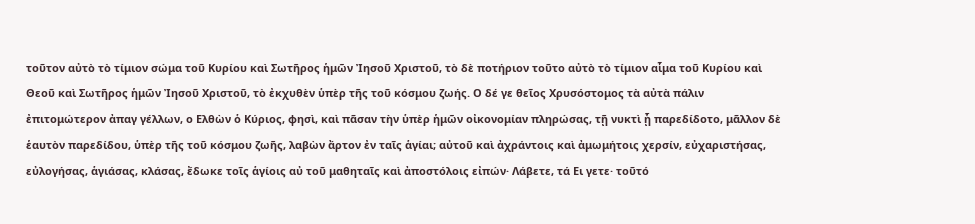τοῦτον αὐτὸ τὸ τίμιον σώμα τοῦ Κυρίου καὶ Σωτῆρος ἡμῶν Ἰησοῦ Χριστοῦ, τὸ δὲ ποτήριον τοῦτο αὐτὸ τὸ τίμιον αἷμα τοῦ Κυρίου καὶ Θεοῦ καὶ Σωτῆρος ἡμῶν Ἰησοῦ Χριστοῦ, τὸ ἐκχυθὲν ὑπὲρ τῆς τοῦ κόσμου ζωής. Ο δέ γε θεῖος Χρυσόστομος τὰ αὐτὰ πάλιν ἐπιτομώτερον ἀπαγ γέλλων, ο Ελθὼν ὁ Κύριος, φησὶ, καὶ πᾶσαν τὴν ὑπὲρ ἡμῶν οἰκονομίαν πληρώσας, τῇ νυκτὶ ᾗ παρεδίδοτο, μᾶλλον δὲ ἑαυτὸν παρεδίδου, ὑπὲρ τῆς τοῦ κόσμου ζωῆς, λαβὼν ἄρτον ἐν ταῖς ἁγίαι; αὐτοῦ καὶ ἀχράντοις καὶ ἀμωμήτοις χερσίν, εὐχαριστήσας, εὐλογήσας, ἁγιάσας, κλάσας, ἔδωκε τοῖς ἁγίοις αὐ τοῦ μαθηταῖς καὶ ἀποστόλοις εἰπών· Λάβετε, τά Ει γετε· τοῦτό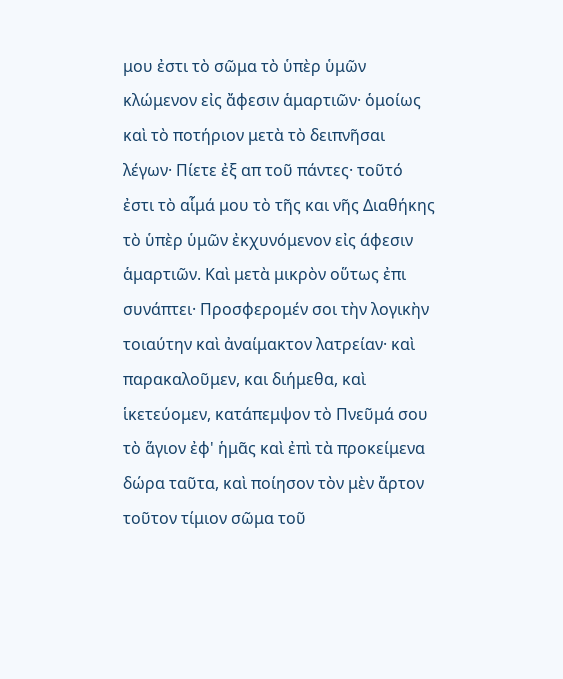μου ἐστι τὸ σῶμα τὸ ὑπὲρ ὑμῶν κλώμενον εἰς ἄφεσιν ἁμαρτιῶν· ὁμοίως καὶ τὸ ποτήριον μετὰ τὸ δειπνῆσαι λέγων· Πίετε ἐξ απ τοῦ πάντες· τοῦτό ἐστι τὸ αἷμά μου τὸ τῆς και νῆς Διαθήκης τὸ ὑπὲρ ὑμῶν ἐκχυνόμενον εἰς άφεσιν ἁμαρτιῶν. Καὶ μετὰ μικρὸν οὕτως ἐπι συνάπτει· Προσφερομέν σοι τὴν λογικὴν τοιαύτην καὶ ἀναίμακτον λατρείαν· καὶ παρακαλοῦμεν, και διήμεθα, καὶ ἱκετεύομεν, κατάπεμψον τὸ Πνεῦμά σου τὸ ἅγιον ἐφ' ἡμᾶς καὶ ἐπὶ τὰ προκείμενα δώρα ταῦτα, καὶ ποίησον τὸν μὲν ἄρτον τοῦτον τίμιον σῶμα τοῦ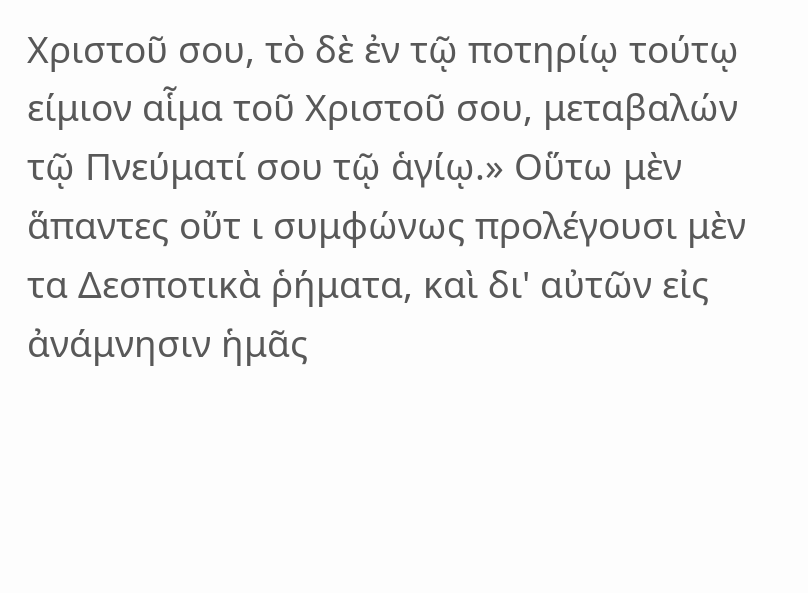Χριστοῦ σου, τὸ δὲ ἐν τῷ ποτηρίῳ τούτῳ είμιον αἷμα τοῦ Χριστοῦ σου, μεταβαλών τῷ Πνεύματί σου τῷ ἁγίῳ.» Οὕτω μὲν ἅπαντες οὔτ ι συμφώνως προλέγουσι μὲν τα Δεσποτικὰ ῥήματα, καὶ δι' αὐτῶν εἰς ἀνάμνησιν ἡμᾶς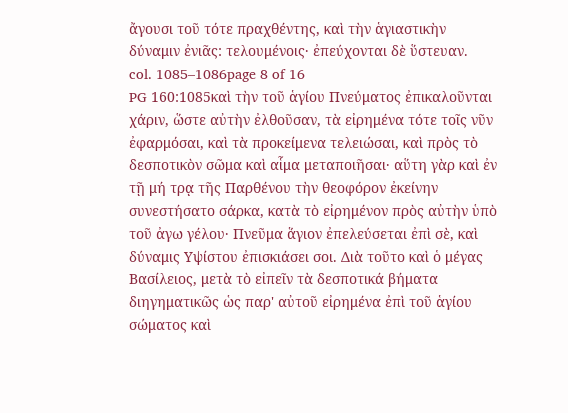ἄγουσι τοῦ τότε πραχθέντης, καὶ τὴν ἁγιαστικὴν δύναμιν ἐνιᾶς: τελουμένοις· ἐπεύχονται δὲ ὕστευαν.
col. 1085–1086page 8 of 16
PG 160:1085καὶ τὴν τοῦ ἁγίου Πνεύματος ἐπικαλοῦνται χάριν, ὥστε αὐτὴν ἐλθοῦσαν, τὰ εἰρημένα τότε τοῖς νῦν ἐφαρμόσαι, καὶ τὰ προκείμενα τελειώσαι, καὶ πρὸς τὸ δεσποτικὸν σῶμα καὶ αἷμα μεταποιῆσαι· αὕτη γὰρ καὶ ἐν τῇ μή τρᾳ τῆς Παρθένου τὴν θεοφόρον ἐκείνην συνεστήσατο σάρκα, κατὰ τὸ εἰρημένον πρὸς αὐτὴν ὑπὸ τοῦ ἀγω γέλου· Πνεῦμα ἅγιον ἐπελεύσεται ἐπὶ σὲ, καὶ δύναμις Υψίστου ἐπισκιάσει σοι. Διὰ τοῦτο καὶ ὁ μέγας Βασίλειος, μετὰ τὸ εἰπεῖν τὰ δεσποτικά βήματα διηγηματικῶς ὡς παρ' αὐτοῦ εἰρημένα ἐπὶ τοῦ ἁγίου σώματος καὶ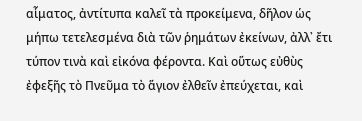αἷματος, ἀντίτυπα καλεῖ τὰ προκείμενα, δῆλον ὡς μήπω τετελεσμένα διὰ τῶν ῥημάτων ἐκείνων, ἀλλ᾽ ἔτι τύπον τινὰ καὶ εἰκόνα φέροντα. Καὶ οὕτως εὐθὺς ἐφεξῆς τὸ Πνεῦμα τὸ ἅγιον ἐλθεῖν ἐπεύχεται, καὶ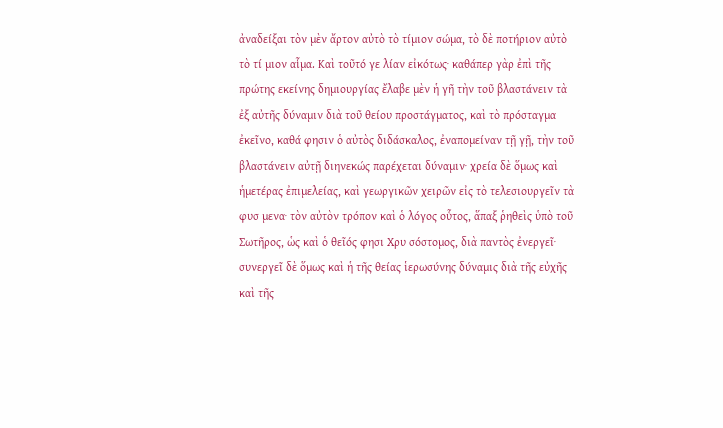ἀναδείξαι τὸν μὲν ἄρτον αὐτὸ τὸ τίμιον σώμα, τὸ δὲ ποτήριον αὐτὸ τὸ τί μιον αἷμα. Καὶ τοῦτό γε λίαν εἰκότως· καθάπερ γὰρ ἐπὶ τῆς πρώτης εκείνης δημιουργίας ἔλαβε μὲν ἡ γῆ τὴν τοῦ βλαστάνειν τὰ ἐξ αὐτῆς δύναμιν διὰ τοῦ θείου προστάγματος, καὶ τὸ πρόσταγμα ἐκεῖνο, καθά φησιν ὁ αὐτὸς διδάσκαλος, ἐναπομείναν τῇ γῇ, τὴν τοῦ βλαστάνειν αὐτῇ διηνεκώς παρέχεται δύναμιν· χρεία δὲ ὅμως καὶ ἡμετέρας ἐπιμελείας, καὶ γεωργικῶν χειρῶν εἰς τὸ τελεσιουργεῖν τὰ φυσ μενα· τὸν αὐτὸν τρόπον καὶ ὁ λόγος οὗτος, ἅπαξ ῥηθεὶς ὑπὸ τοῦ Σωτῆρος, ὡς καὶ ὁ θεῖός φησι Χρυ σόστομος, διὰ παντὸς ἐνεργεῖ· συνεργεῖ δὲ ὅμως καὶ ἡ τῆς θείας ἱερωσύνης δύναμις διὰ τῆς εὐχῆς καὶ τῆς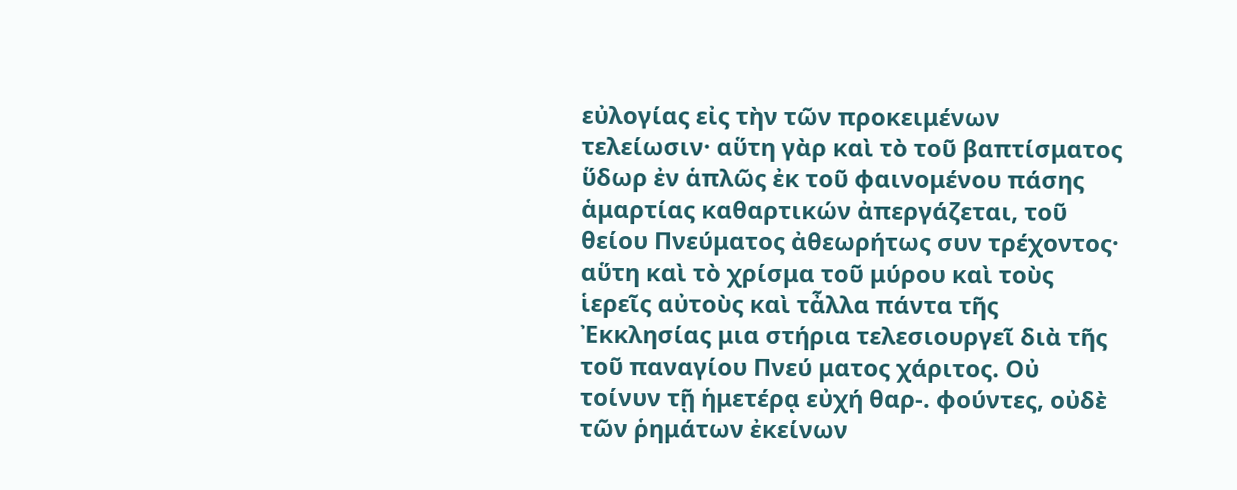εὐλογίας εἰς τὴν τῶν προκειμένων τελείωσιν· αὕτη γὰρ καὶ τὸ τοῦ βαπτίσματος ὕδωρ ἐν ἁπλῶς ἐκ τοῦ φαινομένου πάσης ἁμαρτίας καθαρτικών ἀπεργάζεται, τοῦ θείου Πνεύματος ἀθεωρήτως συν τρέχοντος· αὕτη καὶ τὸ χρίσμα τοῦ μύρου καὶ τοὺς ἱερεῖς αὐτοὺς καὶ τἆλλα πάντα τῆς Ἐκκλησίας μια στήρια τελεσιουργεῖ διὰ τῆς τοῦ παναγίου Πνεύ ματος χάριτος. Οὐ τοίνυν τῇ ἡμετέρᾳ εὐχή θαρ-. φούντες, οὐδὲ τῶν ῥημάτων ἐκείνων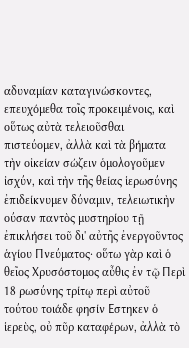αδυναμίαν καταγινώσκοντες, επευχόμεθα τοῖς προκειμένοις, καὶ οὕτως αὐτὰ τελειοῦσθαι πιστεύομεν, ἀλλὰ καὶ τὰ βήματα τὴν οἰκείαν σώζειν ὁμολογοῦμεν ἰσχύν, καὶ τὴν τῆς θείας ἱερωσύνης ἐπιδείκνυμεν δύναμιν, τελειωτικὴν ούσαν παντὸς μυστηρίου τῇ ἐπικλήσει τοῦ δι' αὐτῆς ἐνεργοῦντος ἁγίου Πνεύματος· οὕτω γὰρ καὶ ὁ θεῖος Χρυσόστομος αὖθις ἐν τῷ Περὶ 18 ρωσύνης τρίτῳ περὶ αὐτοῦ τούτου τοιάδε φησίν Εστηκεν ὁ ἱερεὺς, οὐ πῦρ καταφέρων, ἀλλὰ τὸ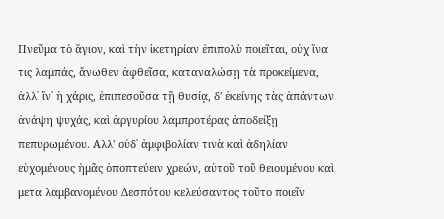Πνεῦμα τὸ ἅγιον, καὶ τὴν ἱκετηρίαν ἐπιπολὺ ποιεῖται, οὐχ ἵνα τις λαμπάς, ἄνωθεν ἀφθεῖσα, καταναλώσῃ τὰ προκείμενα, ἀλλ᾽ ἵν᾿ ἡ χάρις, ἐπιπεσοῦσα τῇ θυσίᾳ, δ' ἐκείνης τὰς ἀπάντων ἀνάψη ψυχάς, καὶ ἀργυρίου λαμπροτέρας ἀποδείξῃ πεπυρωμένου. Αλλ' οὐδ᾽ ἀμφιβολίαν τινὰ καὶ ἀδηλίαν εὐχομένους ἡμᾶς ὁποπτεύειν χρεών, αὐτοῦ τοῦ θειουμένου καὶ μετα λαμβανομένου Δεσπότου κελεύσαντος τοῦτο ποιεῖν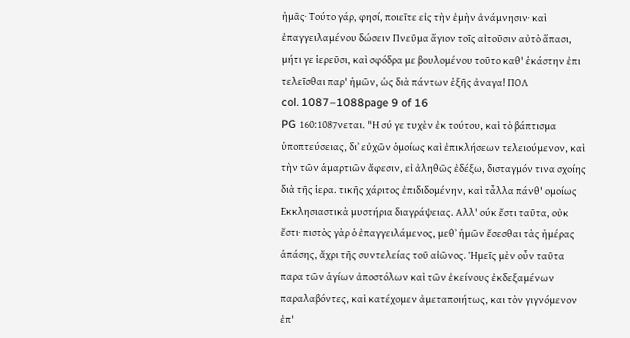ἡμᾶς· Τούτο γάρ, φησί, ποιεῖτε εἰς τὴν ἐμὴν ἀνάμνησιν· καὶ ἐπαγγειλαμένου δώσειν Πνεῦμα ἅγιον τοῖς αἰτοῦσιν αὐτὸ ἅπασι, μήτι γε ἱερεῦσι, καὶ σφόδρα με βουλομένου τοῦτο καθ' ἑκάστην ἐπι τελεῖσθαι παρ' ἡμῶν, ὡς διὰ πάντων ἑξῆς ἀναγα! ΠΟΛ
col. 1087–1088page 9 of 16
PG 160:1087νεται. "Η σύ γε τυχὲν ἐκ τούτου, καὶ τὸ βάπτισμα ὑποπτεύσειας, δι᾿ εὐχῶν ὁμοίως καὶ ἐπικλήσεων τελειούμενον, καὶ τὴν τῶν ἁμαρτιῶν ἄφεσιν, εἰ ἀληθῶς ἐδέξω, δισταγμόν τινα σχοίης διὰ τῆς ἱερα. τικῆς χάριτος ἐπιδιδομένην, καὶ τἆλλα πάνθ' ομοίως Εκκλησιαστικὰ μυστήρια διαγράψειας. Αλλ' ούκ ἔστι ταῦτα, οὐκ ἔστι· πιστὸς γὰρ ὁ ἐπαγγειλάμενος, μεθ᾿ ἡμῶν ἔσεσθαι τὰς ἡμέρας ἁπάσης, ἄχρι τῆς συντελείας τοῦ αἰῶνος. Ἡμεῖς μὲν οὖν ταῦτα παρα τῶν ἁγίων ἀποστόλων καὶ τῶν ἐκείνους ἐκδεξαμένων παραλαβόντες, καὶ κατέχομεν ἀμεταποιήτως, και τὸν γιγνόμενον ἐπ'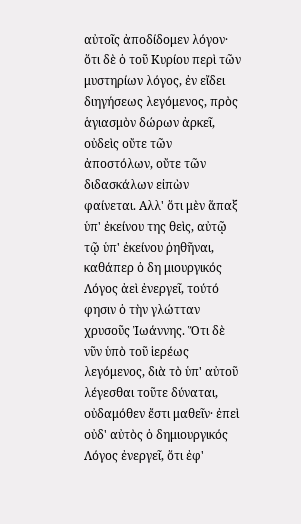αὐτοῖς ἀποδίδομεν λόγον· ὅτι δὲ ὁ τοῦ Κυρίου περὶ τῶν μυστηρίων λόγος, ἐν εἴδει διηγήσεως λεγόμενος, πρὸς ἁγιασμὸν δώρων ἀρκεῖ, οὐδεὶς οὔτε τῶν ἀποστόλων, οὔτε τῶν διδασκάλων εἰπὼν φαίνεται. Αλλ' ὅτι μὲν ἅπαξ ὑπ' ἐκείνου της θεὶς, αὐτῷ τῷ ὑπ' ἐκείνου ῥηθῆναι, καθάπερ ὁ δη μιουργικός Λόγος ἀεὶ ἐνεργεῖ, τούτό φησιν ὁ τὴν γλώτταν χρυσοῦς Ἰωάννης. Ὅτι δὲ νῦν ὑπὸ τοῦ ἱερέως λεγόμενος, διὰ τὸ ὑπ' αὐτοῦ λέγεσθαι τοῦτε δύναται, οὐδαμόθεν ἔστι μαθεῖν· ἐπεὶ οὐδ' αὐτὸς ὁ δημιουργικός Λόγος ἐνεργεῖ, ὅτι ἐφ'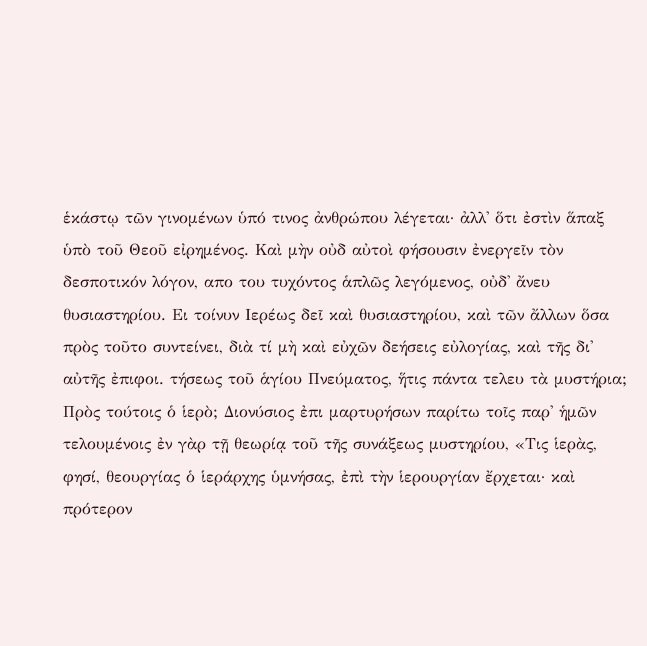ἑκάστῳ τῶν γινομένων ὑπό τινος ἀνθρώπου λέγεται· ἀλλ' ὅτι ἐστὶν ἅπαξ ὑπὸ τοῦ Θεοῦ εἰρημένος. Καὶ μὴν οὐδ αὐτοὶ φήσουσιν ἐνεργεῖν τὸν δεσποτικόν λόγον, απο του τυχόντος ἁπλῶς λεγόμενος, οὐδ' ἄνευ θυσιαστηρίου. Ει τοίνυν Ιερέως δεῖ καὶ θυσιαστηρίου, καὶ τῶν ἄλλων ὅσα πρὸς τοῦτο συντείνει, διὰ τί μὴ καὶ εὐχῶν δεήσεις εὐλογίας, καὶ τῆς δι' αὐτῆς ἐπιφοι. τήσεως τοῦ ἁγίου Πνεύματος, ἥτις πάντα τελευ τὰ μυστήρια; Πρὸς τούτοις ὁ ἱερὸ; Διονύσιος ἐπι μαρτυρήσων παρίτω τοῖς παρ' ἡμῶν τελουμένοις ἐν γὰρ τῇ θεωρίᾳ τοῦ τῆς συνάξεως μυστηρίου, «Τις ἱερὰς, φησί, θεουργίας ὁ ἱεράρχης ὑμνήσας, ἐπὶ τὴν ἱερουργίαν ἔρχεται· καὶ πρότερον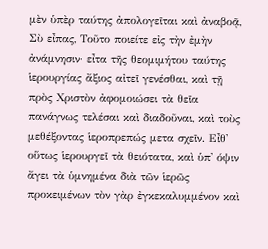μὲν ὑπὲρ ταύτης ἀπολογεῖται καὶ ἀναβοᾷ, Σὺ εἶπας, Τοῦτο ποιείτε εἰς τὴν ἐμὴν ἀνάμνησιν· εἶτα τῆς θεομιμήτου ταύτης ἱερουργίας ἄξιος αἰτεῖ γενέσθαι, καὶ τῇ πρὸς Χριστὸν ἀφομοιώσει τὰ θεῖα πανάγνως τελέσαι καὶ διαδοῦναι, καὶ τοὺς μεθέξοντας ἱεροπρεπώς μετα σχεῖν. Εἶθ' οὕτως ἱερουργεῖ τὰ θειότατα, καὶ ὑπ' όψιν ἄγει τὰ ὑμνημένα διὰ τῶν ἱερῶς προκειμένων τὸν γὰρ ἐγκεκαλυμμένον καὶ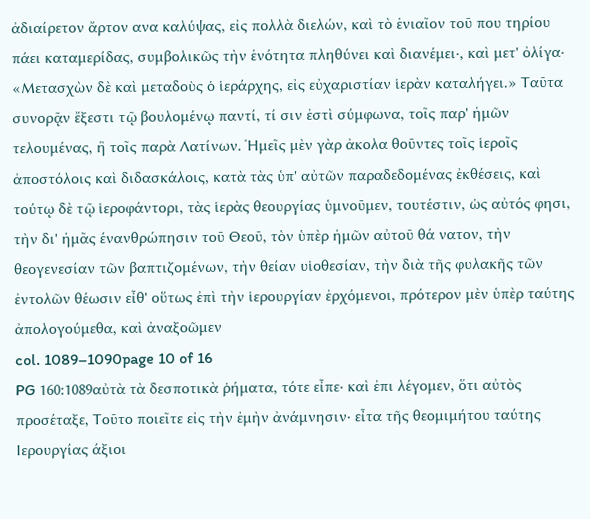ἀδιαίρετον ἄρτον ανα καλύψας, εἰς πολλὰ διελών, καὶ τὸ ἑνιαῖον τοῦ που τηρίου πάει καταμερίδας, συμβολικῶς τὴν ἑνότητα πληθύνει καὶ διανέμει·, καὶ μετ' ὀλίγα· «Μετασχὼν δὲ καὶ μεταδοὺς ὁ ἱεράρχης, εἰς εὐχαριστίαν ἱερὰν καταλήγει.» Ταῦτα συνορᾷν ἔξεστι τῷ βουλομένῳ παντί, τί σιν ἐστὶ σύμφωνα, τοῖς παρ' ἡμῶν τελουμένας, ἢ τοῖς παρὰ Λατίνων. Ἡμεῖς μὲν γὰρ ἀκολα θοῦντες τοῖς ἱεροῖς ἀποστόλοις καὶ διδασκάλοις, κατὰ τὰς ὑπ' αὐτῶν παραδεδομένας ἐκθέσεις, καὶ τούτῳ δὲ τῷ ἱεροφάντορι, τὰς ἱερὰς θεουργίας ὑμνοῦμεν, τουτέστιν, ὡς αὐτός φησι, τὴν δι' ἡμᾶς ένανθρώπησιν τοῦ Θεοῦ, τὸν ὑπὲρ ἡμῶν αὐτοῦ θά νατον, τὴν θεογενεσίαν τῶν βαπτιζομένων, τὴν θείαν υἱοθεσίαν, τὴν διὰ τῆς φυλακῆς τῶν ἐντολῶν θέωσιν εἶθ' οὕτως ἐπὶ τὴν ἱερουργίαν ἐρχόμενοι, πρότερον μὲν ὑπὲρ ταύτης ἀπολογούμεθα, καὶ ἀναξοῶμεν
col. 1089–1090page 10 of 16
PG 160:1089αὐτὰ τὰ δεσποτικὰ ῥήματα, τότε εἶπε· καὶ ἐπι λέγομεν, ὅτι αὐτὸς προσέταξε, Τοῦτο ποιεῖτε εἰς τὴν ἐμὴν ἀνάμνησιν· εἶτα τῆς θεομιμήτου ταύτης Ιερουργίας άξιοι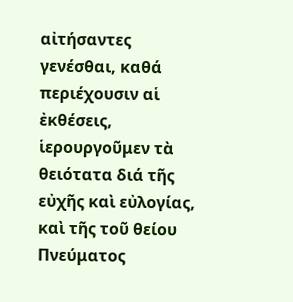αἰτήσαντες γενέσθαι, καθά περιέχουσιν αἱ ἐκθέσεις, ἱερουργοῦμεν τὰ θειότατα διά τῆς εὐχῆς καὶ εὐλογίας, καὶ τῆς τοῦ θείου Πνεύματος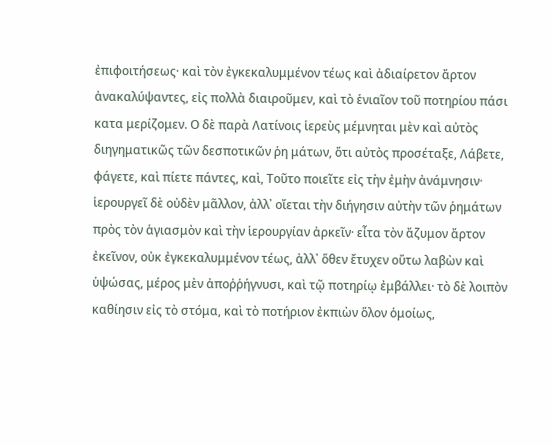ἐπιφοιτήσεως· καὶ τὸν ἐγκεκαλυμμένον τέως καὶ ἀδιαίρετον ἄρτον ἀνακαλύψαντες, εἰς πολλὰ διαιροῦμεν, καὶ τὸ ἑνιαῖον τοῦ ποτηρίου πάσι κατα μερίζομεν. Ο δὲ παρὰ Λατίνοις ἱερεὺς μέμνηται μὲν καὶ αὐτὸς διηγηματικῶς τῶν δεσποτικῶν ῥη μάτων, ὅτι αὐτὸς προσέταξε, Λάβετε, φάγετε, καὶ πίετε πάντες, καὶ, Τοῦτο ποιεῖτε εἰς τὴν ἐμὴν ἀνάμνησιν· ἱερουργεῖ δὲ οὐδὲν μᾶλλον, ἀλλ᾽ οἴεται τὴν διήγησιν αὐτὴν τῶν ῥημάτων πρὸς τὸν ἁγιασμὸν καὶ τὴν ἱερουργίαν ἀρκεῖν· εἶτα τὸν ἄζυμον ἄρτον ἐκεῖνον, οὐκ ἐγκεκαλυμμένον τέως, ἀλλ᾽ ὅθεν ἔτυχεν οὕτω λαβὼν καὶ ὑψώσας, μέρος μὲν ἀποῤῥήγνυσι, καὶ τῷ ποτηρίῳ ἐμβάλλει· τὸ δὲ λοιπὸν καθίησιν εἰς τὸ στόμα, καὶ τὸ ποτήριον ἐκπιὼν ὅλον ὁμοίως,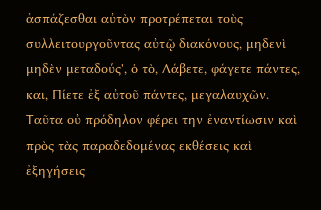ἀσπάζεσθαι αὐτὸν προτρέπεται τοὺς συλλειτουργοῦντας αὐτῷ διακόνους, μηδενὶ μηδὲν μεταδούς', ὁ τὸ, Λάβετε, φάγετε πάντες, και, Πίετε ἐξ αὐτοῦ πάντες, μεγαλαυχῶν. Ταῦτα οὐ πρόδηλον φέρει την ἐναντίωσιν καὶ πρὸς τὰς παραδεδομένας εκθέσεις καὶ ἐξηγήσεις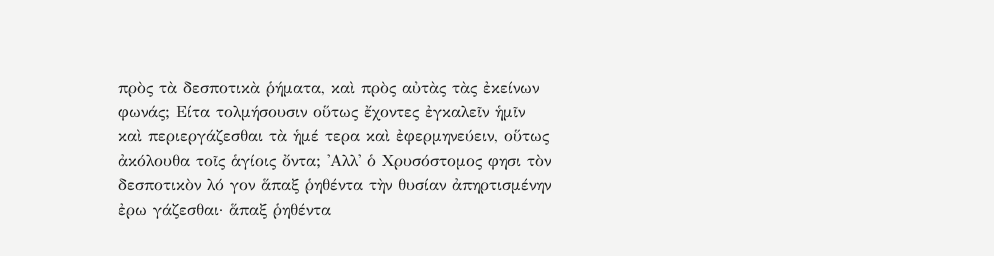πρὸς τὰ δεσποτικὰ ῥήματα, καὶ πρὸς αὐτὰς τὰς ἐκείνων φωνάς; Είτα τολμήσουσιν οὕτως ἔχοντες ἐγκαλεῖν ἡμῖν καὶ περιεργάζεσθαι τὰ ἡμέ τερα καὶ ἐφερμηνεύειν, οὕτως ἀκόλουθα τοῖς ἁγίοις ὄντα; 'Αλλ' ὁ Χρυσόστομος φησι τὸν δεσποτικὸν λό γον ἅπαξ ῥηθέντα τὴν θυσίαν ἀπηρτισμένην ἐρω γάζεσθαι· ἅπαξ ῥηθέντα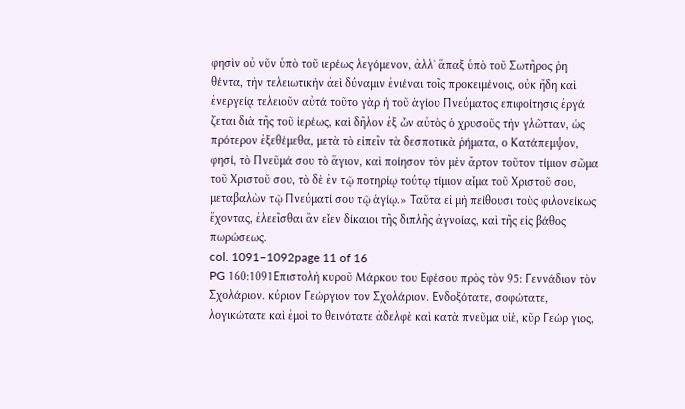φησὶν οὐ νῦν ὑπὸ τοῦ ιερέως λεγόμενον, ἀλλ᾽ ἅπαξ ὑπὸ τοῦ Σωτῆρος ῥη θέντα, τὴν τελειωτικὴν ἀεὶ δύναμιν ἐνιέναι τοῖς προκειμένοις, οὐκ ἤδη καὶ ἐνεργείᾳ τελειοῦν αὐτά τοῦτο γὰρ ἡ τοῦ ἁγίου Πνεύματος επιφοίτησις ἐργά ζεται διὰ τῆς τοῦ ἱερέως, καὶ δῆλον ἐξ ὧν αὐτὸς ὁ χρυσοῦς τὴν γλῶτταν, ὡς πρότερον ἐξεθέμεθα, μετὰ τὸ εἰπεῖν τὰ δεσποτικὰ ῥήματα, ο Κατάπεμψον, φησί, τὸ Πνεῦμά σου τὸ ἅγιον, καὶ ποίησον τὸν μὲν ἄρτον τοῦτον τίμιον σῶμα τοῦ Χριστοῦ σου, τὸ δὲ ἐν τῷ ποτηρίῳ τούτῳ τίμιον αἷμα τοῦ Χριστοῦ σου, μεταβαλὼν τῷ Πνεύματί σου τῷ ἁγίῳ.» Ταῦτα εἰ μὴ πείθουσι τοὺς φιλονείκως ἔχοντας, ἐλεεῖσθαι ἂν εἶεν δίκαιοι τῆς διπλῆς ἀγνοίας, καὶ τῆς εἰς βάθος πωρώσεως.
col. 1091–1092page 11 of 16
PG 160:1091Επιστολὴ κυροῦ Μάρκου του Εφέσου πρὸς τὸν 95: Γεννάδιον τὸν Σχολάριον. κύριον Γεώργιον τον Σχολάριον. Ενδοξότατε, σοφώτατε, λογικώτατε καὶ ἐμοὶ το θεινότατε ἀδελφὲ καὶ κατὰ πνεῦμα υἱὲ, κῦρ Γεώρ γιος,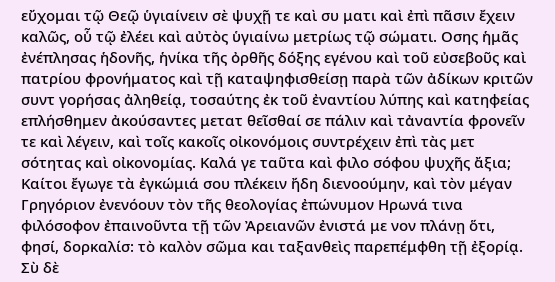εὔχομαι τῷ Θεῷ ὑγιαίνειν σὲ ψυχῇ τε καὶ συ ματι καὶ ἐπὶ πᾶσιν ἔχειν καλῶς, οὗ τῷ ἐλέει καὶ αὐτὸς ὑγιαίνω μετρίως τῷ σώματι. Οσης ἡμᾶς ἐνέπλησας ἡδονῆς, ἡνίκα τῆς ὀρθῆς δόξης εγένου καὶ τοῦ εὐσεβοῦς καὶ πατρίου φρονήματος καὶ τῇ καταψηφισθείσῃ παρὰ τῶν ἀδίκων κριτῶν συντ γορήσας ἀληθείᾳ, τοσαύτης ἐκ τοῦ ἐναντίου λύπης καὶ κατηφείας επλήσθημεν ἀκούσαντες μετατ θεῖσθαί σε πάλιν καὶ τἀναντία φρονεῖν τε καὶ λέγειν, καὶ τοῖς κακοῖς οἰκονόμοις συντρέχειν ἐπὶ τὰς μετ σότητας καὶ οἰκονομίας. Καλά γε ταῦτα καὶ φιλο σόφου ψυχῆς ἄξια; Καίτοι ἔγωγε τὰ ἐγκώμιά σου πλέκειν ἤδη διενοούμην, καὶ τὸν μέγαν Γρηγόριον ἐνενόουν τὸν τῆς θεολογίας ἐπώνυμον Ηρωνά τινα φιλόσοφον ἐπαινοῦντα τῇ τῶν Ἀρειανῶν ἐνιστά με νον πλάνῃ ὅτι, φησί, δορκαλίσ: τὸ καλὸν σῶμα και ταξανθεὶς παρεπέμφθη τῇ ἐξορίᾳ. Σὺ δὲ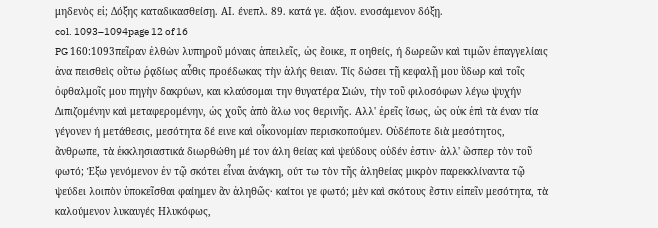μηδενὸς εἰ; Δόξης καταδικασθείσῃ. ΑΙ. ένεπλ. 89. κατά γε. άξιον. ενοσάμενον δόξῃ.
col. 1093–1094page 12 of 16
PG 160:1093πεῖραν ἐλθὼν λυπηροῦ μόναις ἀπειλεῖς, ὡς ἔοικε, π οηθείς, ή δωρεῶν καὶ τιμῶν ἐπαγγελίαις ἀνα πεισθεὶς οὕτω ῥᾳδίως αὖθις προέδωκας τὴν ἁλής θειαν. Τίς δώσει τῇ κεφαλῇ μου ὕδωρ καὶ τοῖς ὀφθαλμοῖς μου πηγὴν δακρύων, και κλαύσομαι την θυγατέρα Σιών, τὴν τοῦ φιλοσόφων λέγω ψυχήν Διπιζομένην καὶ μεταφερομένην, ὡς χοῦς ἀπὸ ἅλω νος θερινῆς. Αλλ' ἐρεῖς ἴσως, ὡς οὐκ ἐπὶ τὰ έναν τία γέγονεν ή μετάθεσις, μεσότητα δέ εινε καὶ οἶκονομίαν περισκοπούμεν. Οὐδέποτε διὰ μεσότητος, ἄνθρωπε, τὰ ἐκκλησιαστικά διωρθώθη μέ τον άλη θείας καὶ ψεύδους οὐδέν ἐστιν· ἀλλ' ὥσπερ τὸν τοῦ φωτό; Έξω γενόμενον ἐν τῷ σκότει εἶναι ἀνάγκη, ούτ τω τὸν τῆς ἀληθείας μικρὸν παρεκκλίναντα τῷ ψεύδει λοιπὸν ὑποκεῖσθαι φαίημεν ἂν ἀληθῶς· καίτοι γε φωτό; μὲν καὶ σκότους ἔστιν εἰπεῖν μεσότητα, τὰ καλούμενον λυκαυγές Ηλυκόφως,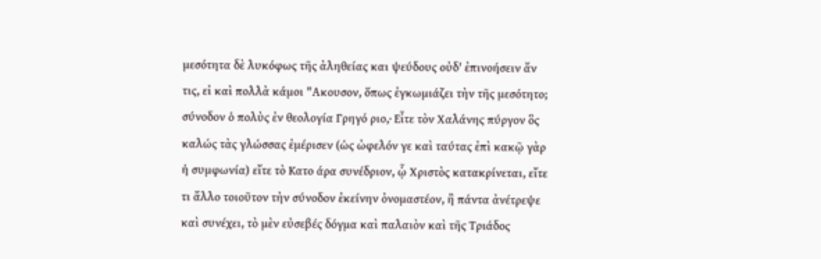μεσότητα δὲ λυκόφως τῆς ἀληθείας και ψεύδους οὐδ' ἐπινοήσειν ἄν τις, εἰ καὶ πολλὰ κάμοι "Ακουσον, ὅπως ἐγκωμιάζει τὴν τῆς μεσότητο; σύνοδον ὁ πολὺς ἐν θεολογία Γρηγό ριο,· Εἶτε τὸν Χαλάνης πύργον ὃς καλώς τὰς γλώσσας ἐμέρισεν (ὡς ὠφελόν γε καὶ ταύτας ἐπὶ κακῷ γὰρ ἡ συμφωνία) εἴτε τὸ Κατο άρα συνέδριον, ᾧ Χριστὸς κατακρίνεται, εἴτε τι ἄλλο τοιοῦτον τὴν σύνοδον ἐκείνην ὀνομαστέον, ἢ πάντα ἀνέτρεψε καὶ συνέχει, τὸ μὲν εὐσεβές δόγμα καὶ παλαιὸν καὶ τῆς Τριάδος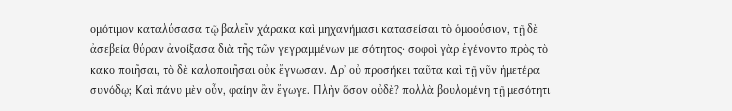ομότιμον καταλύσασα τῷ βαλεῖν χάρακα καὶ μηχανήμασι κατασείσαι τὸ ὁμοούσιον, τῇ δὲ ἀσεβεία θύραν ἀνοίξασα διὰ τῆς τῶν γεγραμμένων με σότητος· σοφοὶ γὰρ ἐγένοντο πρὸς τὸ κακο ποιῆσαι, τὸ δὲ καλοποιῆσαι οὐκ ἔγνωσαν. Δρ᾽ οὐ προσήκει ταῦτα καὶ τῇ νῦν ἡμετέρα συνόδῳ; Καὶ πάνυ μὲν οὖν, φαίην ἂν ἔγωγε. Πλὴν ὅσον οὐδὲ? πολλὰ βουλομένη τῇ μεσότητι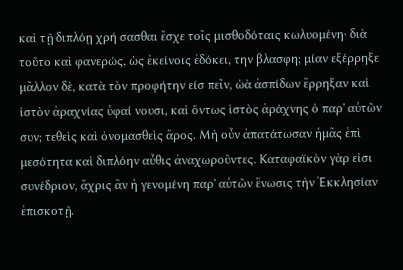καὶ τῇ διπλόῃ χρή σασθαι ἔσχε τοῖς μισθοδόταις κωλυομένη· διὰ τοῦτο καὶ φανερώς, ὡς ἐκείνοις ἐδόκει, την βλασφη; μίαν εξέρρηξε μᾶλλον δὲ, κατὰ τὸν προφήτην είσ πεῖν, ὡὰ ἀσπίδων ἔρρηξαν καὶ ἱστὸν ἀραχνίας ὑφαί νουσι, καὶ ὄντως ἱστὸς ἀράχνης ὁ παρ' αὐτῶν συν; τεθεὶς καὶ ὀνομασθεὶς ἄρος. Μὴ οὖν ἀπατάτωσαν ἡμᾶς ἐπὶ μεσότητα καὶ διπλόην αὖθις ἀναχωροῦντες. Καταφαϊκὸν γὰρ εἰσι συνέδριον, ἄχρις ἂν ἡ γενομένη παρ' αὐτῶν ἕνωσις τὴν Ἐκκλησίαν ἐπισκοτῇ.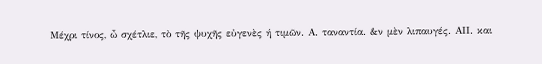Μέχρι τίνος, ὦ σχέτλιε, τὸ τῆς ψυχῆς εὐγενὲς ή τιμῶν. Α. ταναντία. &ν μὲν λιπαυγές. ΑΙΙ. και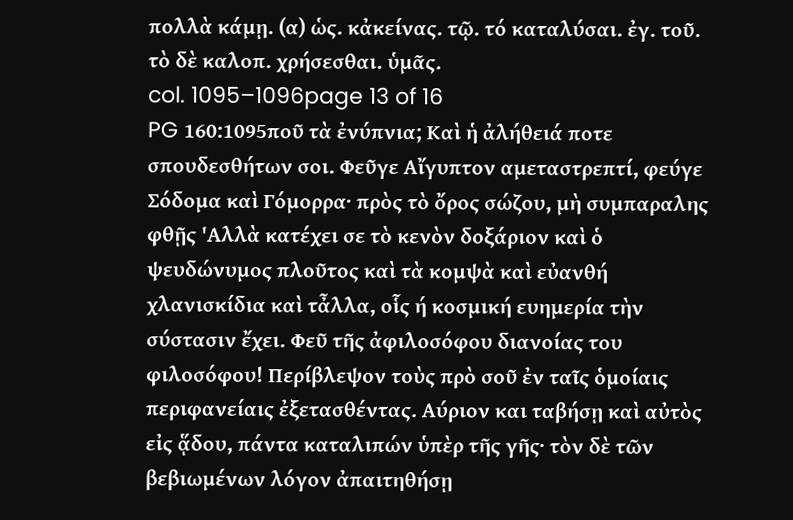πολλὰ κάμῃ. (α) ὡς. κἀκείνας. τῷ. τό καταλύσαι. ἐγ. τοῦ. τὸ δὲ καλοπ. χρήσεσθαι. ὑμᾶς.
col. 1095–1096page 13 of 16
PG 160:1095ποῦ τὰ ἐνύπνια; Καὶ ἡ ἀλήθειά ποτε σπουδεσθήτων σοι. Φεῦγε Αἴγυπτον αμεταστρεπτί, φεύγε Σόδομα καὶ Γόμορρα· πρὸς τὸ ὄρος σώζου, μὴ συμπαραλης φθῇς 'Αλλὰ κατέχει σε τὸ κενὸν δοξάριον καὶ ὁ ψευδώνυμος πλοῦτος καὶ τὰ κομψὰ καὶ εὐανθή χλανισκίδια καὶ τἆλλα, οἷς ή κοσμική ευημερία τὴν σύστασιν ἔχει. Φεῦ τῆς ἀφιλοσόφου διανοίας του φιλοσόφου! Περίβλεψον τοὺς πρὸ σοῦ ἐν ταῖς ὁμοίαις περιφανείαις ἐξετασθέντας. Αύριον και ταβήσῃ καὶ αὐτὸς εἰς ᾅδου, πάντα καταλιπών ὑπὲρ τῆς γῆς· τὸν δὲ τῶν βεβιωμένων λόγον ἀπαιτηθήσῃ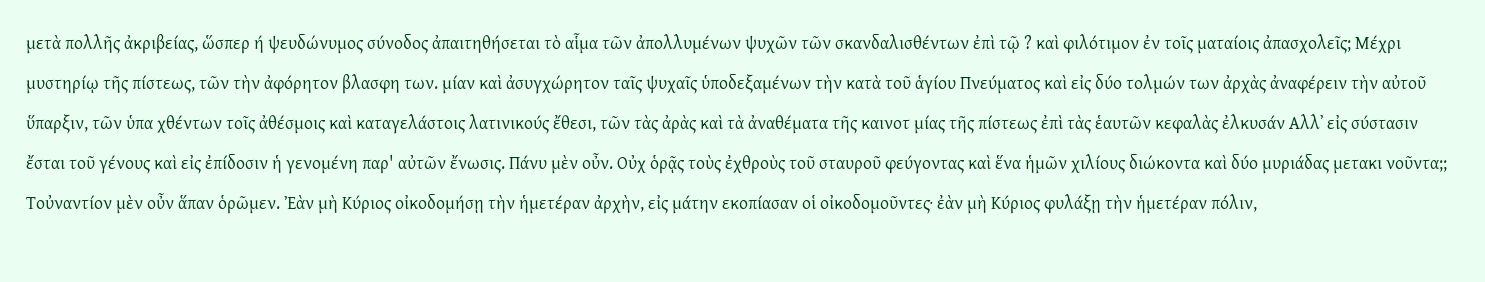μετὰ πολλῆς ἀκριβείας, ὥσπερ ή ψευδώνυμος σύνοδος ἀπαιτηθήσεται τὸ αἷμα τῶν ἀπολλυμένων ψυχῶν τῶν σκανδαλισθέντων ἐπὶ τῷ ? καὶ φιλότιμον ἐν τοῖς ματαίοις ἀπασχολεῖς; Μέχρι μυστηρίῳ τῆς πίστεως, τῶν τὴν ἀφόρητον βλασφη των. μίαν καὶ ἀσυγχώρητον ταῖς ψυχαῖς ὑποδεξαμένων τὴν κατὰ τοῦ ἁγίου Πνεύματος καὶ εἰς δύο τολμών των ἀρχὰς ἀναφέρειν τὴν αὐτοῦ ὕπαρξιν, τῶν ὑπα χθέντων τοῖς ἀθέσμοις καὶ καταγελάστοις λατινικούς ἔθεσι, τῶν τὰς ἀρὰς καὶ τὰ ἀναθέματα τῆς καινοτ μίας τῆς πίστεως ἐπὶ τὰς ἑαυτῶν κεφαλὰς ἐλκυσάν Αλλ᾽ εἰς σύστασιν ἔσται τοῦ γένους καὶ εἰς ἐπίδοσιν ἡ γενομένη παρ' αὐτῶν ἔνωσις. Πάνυ μὲν οὖν. Οὐχ ὁρᾷς τοὺς ἐχθροὺς τοῦ σταυροῦ φεύγοντας καὶ ἕνα ἡμῶν χιλίους διώκοντα καὶ δύο μυριάδας μετακι νοῦντα;; Τοὐναντίον μὲν οὖν ἅπαν ὁρῶμεν. Ἐὰν μὴ Κύριος οἰκοδομήσῃ τὴν ἡμετέραν ἀρχὴν, εἰς μάτην εκοπίασαν οἱ οἰκοδομοῦντες· ἐὰν μὴ Κύριος φυλάξῃ τὴν ἡμετέραν πόλιν,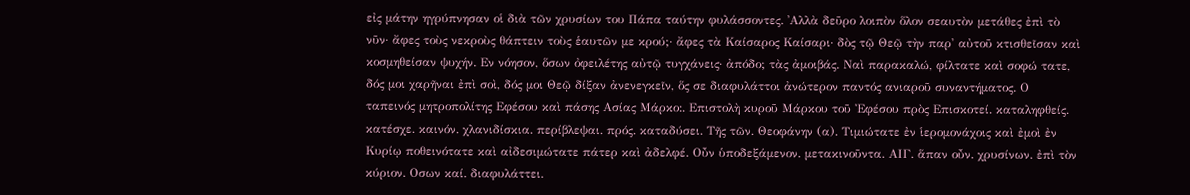εἰς μάτην ηγρύπνησαν οἱ διὰ τῶν χρυσίων του Πάπα ταύτην φυλάσσοντες. ᾿Αλλὰ δεῦρο λοιπὸν ὅλον σεαυτὸν μετάθες ἐπὶ τὸ νῦν· ἄφες τοὺς νεκροὺς θάπτειν τοὺς ἑαυτῶν με κρού;· ἄφες τὰ Καίσαρος Καίσαρι· δὸς τῷ Θεῷ τὴν παρ' αὐτοῦ κτισθεῖσαν καὶ κοσμηθείσαν ψυχήν. Εν νόησον, ὅσων ὀφειλέτης αὐτῷ τυγχάνεις· ἀπόδο; τὰς ἀμοιβάς. Ναὶ παρακαλώ, φίλτατε καὶ σοφώ τατε, δός μοι χαρῆναι ἐπὶ σοὶ, δός μοι Θεῷ δίξαν ἀνενεγκεῖν, ὅς σε διαφυλάττοι ἀνώτερον παντός ανιαροῦ συναντήματος. Ο ταπεινός μητροπολίτης Εφέσου καὶ πάσης Ασίας Μάρκο:. Επιστολὴ κυροῦ Μάρκου τοῦ Ἐφέσου πρὸς Επισκοτεί. καταληφθείς. κατέσχε. καινόν. χλανιδίσκια. περίβλεψαι. πρός. καταδύσει. Τῆς τῶν. Θεοφάνην (α). Τιμιώτατε ἐν ἱερομονάχοις καὶ ἐμοὶ ἐν Κυρίῳ ποθεινότατε καὶ αἰδεσιμώτατε πάτερ καὶ ἀδελφέ. Οὖν ὑποδεξάμενον. μετακινοῦντα. ΑΙΓ. ἅπαν οὖν. χρυσίνων. ἐπὶ τὸν κύριον. Οσων καί. διαφυλάττει.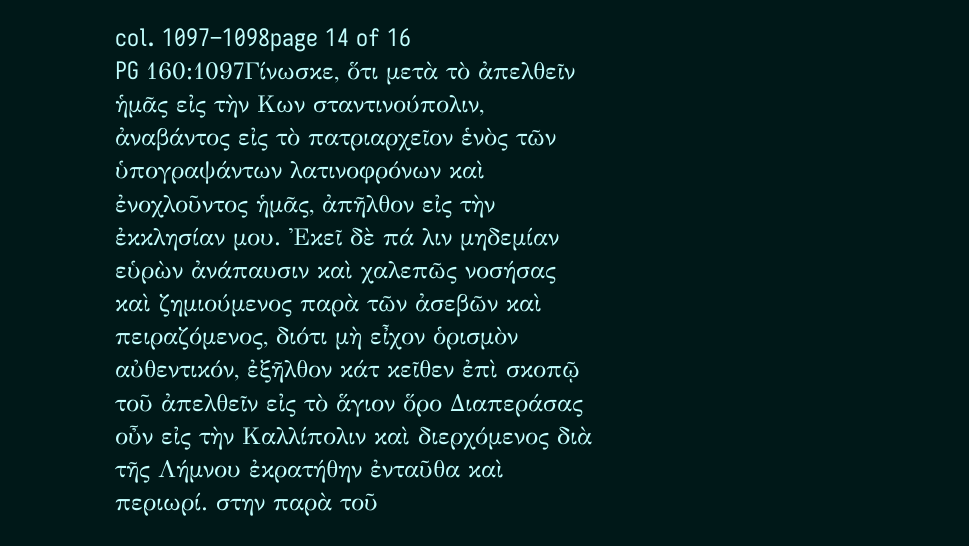col. 1097–1098page 14 of 16
PG 160:1097Γίνωσκε, ὅτι μετὰ τὸ ἀπελθεῖν ἡμᾶς εἰς τὴν Κων σταντινούπολιν, ἀναβάντος εἰς τὸ πατριαρχεῖον ἑνὸς τῶν ὑπογραψάντων λατινοφρόνων καὶ ἐνοχλοῦντος ἡμᾶς, ἀπῆλθον εἰς τὴν ἐκκλησίαν μου. Ἐκεῖ δὲ πά λιν μηδεμίαν εὑρὼν ἀνάπαυσιν καὶ χαλεπῶς νοσήσας καὶ ζημιούμενος παρὰ τῶν ἀσεβῶν καὶ πειραζόμενος, διότι μὴ εἶχον ὁρισμὸν αὐθεντικόν, ἐξῆλθον κάτ κεῖθεν ἐπὶ σκοπῷ τοῦ ἀπελθεῖν εἰς τὸ ἅγιον ὅρο Διαπεράσας οὖν εἰς τὴν Καλλίπολιν καὶ διερχόμενος διὰ τῆς Λήμνου ἐκρατήθην ἐνταῦθα καὶ περιωρί. στην παρὰ τοῦ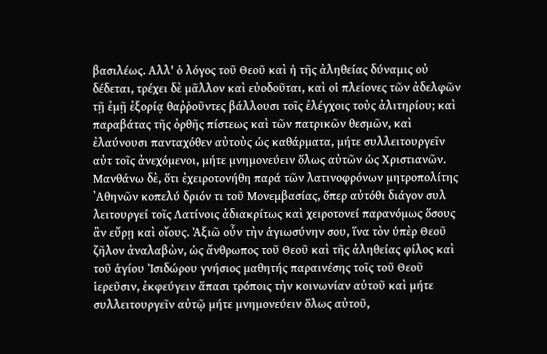βασιλέως. Αλλ' ὁ λόγος τοῦ Θεοῦ καὶ ἡ τῆς ἀληθείας δύναμις οὐ δέδεται, τρέχει δὲ μᾶλλον καὶ εὐοδοῦται, καὶ οἱ πλείονες τῶν ἀδελφῶν τῇ ἐμῇ ἐξορίᾳ θαῤῥοῦντες βάλλουσι τοῖς ἐλέγχοις τοὺς ἀλιτηρίου; καὶ παραβάτας τῆς ὀρθῆς πίστεως καὶ τῶν πατρικῶν θεσμῶν, καὶ ἐλαύνουσι πανταχόθεν αὐτοὺς ὡς καθάρματα, μήτε συλλειτουργεῖν αὐτ τοῖς ἀνεχόμενοι, μήτε μνημονεύειν ὅλως αὐτῶν ὡς Χριστιανῶν. Μανθάνω δὲ, ὅτι ἐχειροτονήθη παρά τῶν λατινοφρόνων μητροπολίτης ᾿Αθηνῶν κοπελύ δριόν τι τοῦ Μονεμβασίας, ὅπερ αὐτόθι διάγον συλ λειτουργεί τοῖς Λατίνοις ἀδιακρίτως καὶ χειροτονεί παρανόμως ὅσους ἂν εὔρῃ καὶ οἴους. Ἀξιῶ οὖν τὴν ἁγιωσύνην σου, ἵνα τὸν ὑπὲρ Θεοῦ ζῆλον ἀναλαβὼν, ὡς ἄνθρωπος τοῦ Θεοῦ καὶ τῆς ἀληθείας φίλος καὶ τοῦ ἁγίου Ἰσιδώρου γνήσιος μαθητής παραινέσης τοῖς τοῦ Θεοῦ ἱερεῦσιν, ἐκφεύγειν ἅπασι τρόποις τὴν κοινωνίαν αὐτοῦ καὶ μήτε συλλειτουργεῖν αὐτῷ μήτε μνημονεύειν ὅλως αὐτοῦ,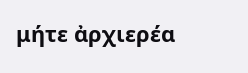μήτε ἀρχιερέα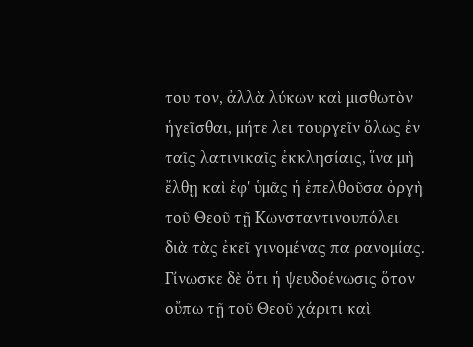του τον, ἀλλὰ λύκων καὶ μισθωτὸν ἡγεῖσθαι, μήτε λει τουργεῖν ὅλως ἐν ταῖς λατινικαῖς ἐκκλησίαις, ἵνα μὴ ἔλθῃ καὶ ἐφ' ὑμᾶς ἡ ἐπελθοῦσα ὀργὴ τοῦ Θεοῦ τῇ Κωνσταντινουπόλει διὰ τὰς ἐκεῖ γινομένας πα ρανομίας. Γίνωσκε δὲ ὅτι ἡ ψευδοένωσις ὅτον οὔπω τῇ τοῦ Θεοῦ χάριτι καὶ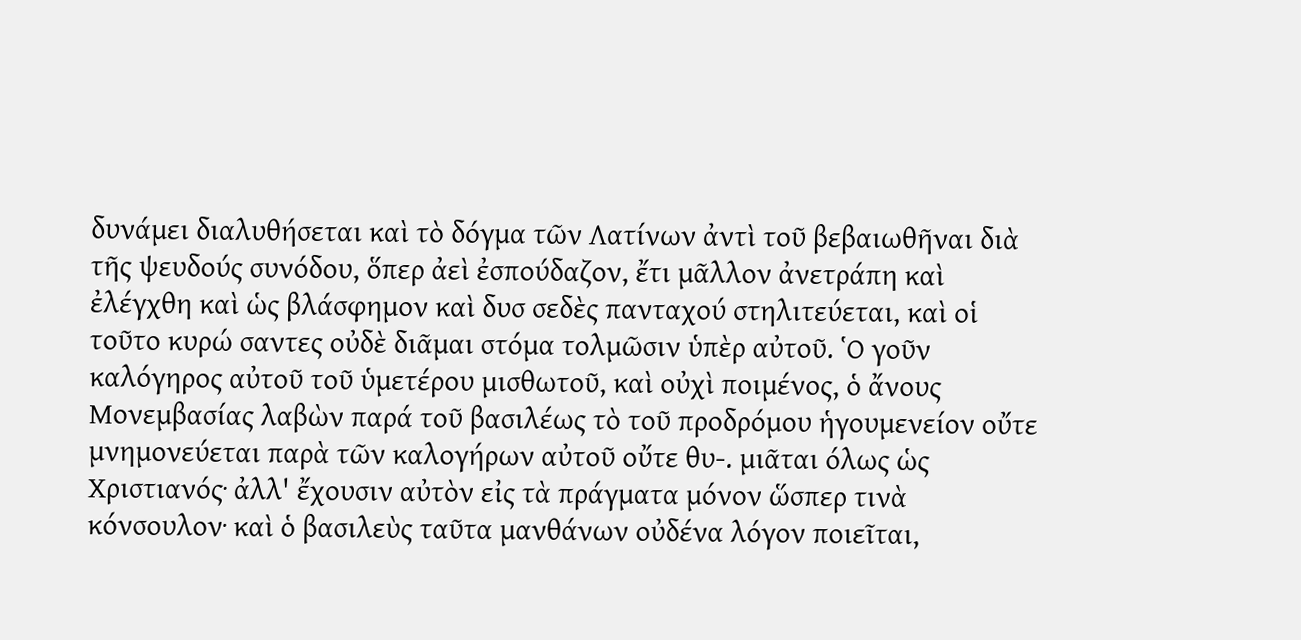δυνάμει διαλυθήσεται καὶ τὸ δόγμα τῶν Λατίνων ἀντὶ τοῦ βεβαιωθῆναι διὰ τῆς ψευδούς συνόδου, ὅπερ ἀεὶ ἐσπούδαζον, ἔτι μᾶλλον ἀνετράπη καὶ ἐλέγχθη καὶ ὡς βλάσφημον καὶ δυσ σεδὲς πανταχού στηλιτεύεται, καὶ οἱ τοῦτο κυρώ σαντες οὐδὲ διᾶμαι στόμα τολμῶσιν ὑπὲρ αὐτοῦ. ῾Ο γοῦν καλόγηρος αὐτοῦ τοῦ ὑμετέρου μισθωτοῦ, καὶ οὐχὶ ποιμένος, ὁ ἄνους Μονεμβασίας λαβὼν παρά τοῦ βασιλέως τὸ τοῦ προδρόμου ἡγουμενείον οὔτε μνημονεύεται παρὰ τῶν καλογήρων αὐτοῦ οὔτε θυ-. μιᾶται όλως ὡς Χριστιανός· ἀλλ' ἔχουσιν αὐτὸν εἰς τὰ πράγματα μόνον ὥσπερ τινὰ κόνσουλον· καὶ ὁ βασιλεὺς ταῦτα μανθάνων οὐδένα λόγον ποιεῖται,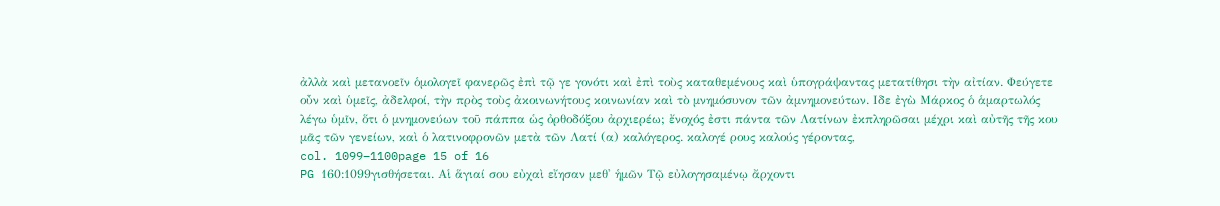ἀλλὰ καὶ μετανοεῖν ὁμολογεῖ φανερῶς ἐπὶ τῷ γε γονότι καὶ ἐπὶ τοὺς καταθεμένους καὶ ὑπογράψαντας μετατίθησι τὴν αἰτίαν. Φεύγετε οὖν καὶ ὑμεῖς, ἀδελφοί, τὴν πρὸς τοὺς ἀκοινωνήτους κοινωνίαν καὶ τὸ μνημόσυνον τῶν ἀμνημονεύτων. Ιδε ἐγὼ Μάρκος ὁ ἁμαρτωλός λέγω ὑμῖν, ὅτι ὁ μνημονεύων τοῦ πάππα ὡς ὀρθοδόξου ἀρχιερέω; ἔνοχός ἐστι πάντα τῶν Λατίνων ἐκπληρῶσαι μέχρι καὶ αὐτῆς τῆς κου μᾶς τῶν γενείων, καὶ ὁ λατινοφρονῶν μετὰ τῶν Λατί (α) καλόγερος. καλογέ ρους καλούς γέροντας,
col. 1099–1100page 15 of 16
PG 160:1099γισθήσεται. Αἱ ἅγιαί σου εὐχαὶ εἴησαν μεθ' ἡμῶν Τῷ εὐλογησαμένῳ ἄρχοντι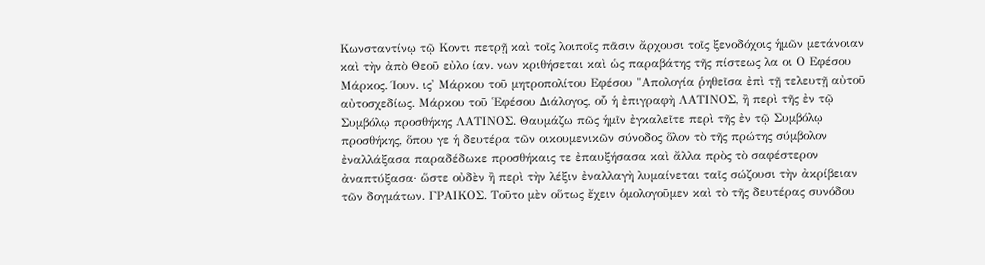Κωνσταντίνῳ τῷ Κοντι πετρῇ καὶ τοῖς λοιποῖς πᾶσιν ἄρχουσι τοῖς ξενοδόχοις ἡμῶν μετάνοιαν καὶ τὴν ἀπὸ Θεοῦ εὐλο ίαν. νων κριθήσεται καὶ ὡς παραβάτης τῆς πίστεως λα οι Ο Εφέσου Μάρκος. Ίουν. ις' Μάρκου τοῦ μητροπολίτου Εφέσου "Απολογία ῥηθεῖσα ἐπὶ τῇ τελευτῇ αὐτοῦ αὐτοσχεδίως. Μάρκου τοῦ ῾Εφέσου Διάλογος, οὗ ἡ ἐπιγραφὴ ΛΑΤΙΝΟΣ, ἢ περὶ τῆς ἐν τῷ Συμβόλῳ προσθήκης ΛΑΤΙΝΟΣ. Θαυμάζω πῶς ἡμῖν ἐγκαλεῖτε περὶ τῆς ἐν τῷ Συμβόλῳ προσθήκης, ὅπου γε ἡ δευτέρα τῶν οικουμενικῶν σύνοδος ὅλον τὸ τῆς πρώτης σύμβολον ἐναλλάξασα παραδέδωκε προσθήκαις τε ἐπαυξήσασα καὶ ἄλλα πρὸς τὸ σαφέστερον ἀναπτύξασα· ὥστε οὐδὲν ἢ περὶ τὴν λέξιν ἐναλλαγὴ λυμαίνεται ταῖς σώζουσι τὴν ἀκρίβειαν τῶν δογμάτων. ΓΡΑΙΚΟΣ. Τοῦτο μὲν οὕτως ἔχειν ὁμολογοῦμεν καὶ τὸ τῆς δευτέρας συνόδου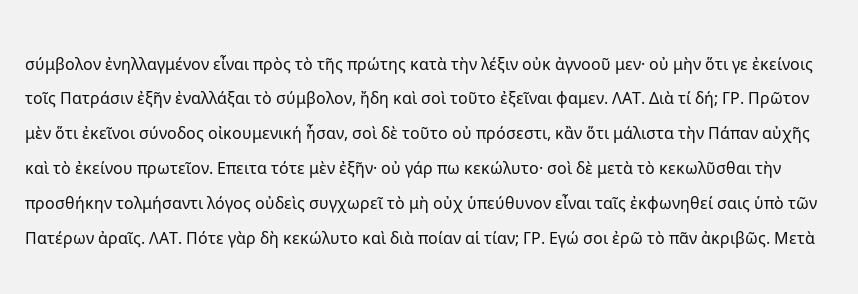σύμβολον ἐνηλλαγμένον εἶναι πρὸς τὸ τῆς πρώτης κατὰ τὴν λέξιν οὐκ ἀγνοοῦ μεν· οὐ μὴν ὅτι γε ἐκείνοις τοῖς Πατράσιν ἐξῆν ἐναλλάξαι τὸ σύμβολον, ἤδη καὶ σοὶ τοῦτο ἐξεῖναι φαμεν. ΛΑΤ. Διὰ τί δή; ΓΡ. Πρῶτον μὲν ὅτι ἐκεῖνοι σύνοδος οἰκουμενική ἦσαν, σοὶ δὲ τοῦτο οὐ πρόσεστι, κἂν ὅτι μάλιστα τὴν Πάπαν αὐχῆς καὶ τὸ ἐκείνου πρωτεῖον. Επειτα τότε μὲν ἐξῆν· οὐ γάρ πω κεκώλυτο· σοὶ δὲ μετὰ τὸ κεκωλῦσθαι τὴν προσθήκην τολμήσαντι λόγος οὐδεὶς συγχωρεῖ τὸ μὴ οὐχ ὑπεύθυνον εἶναι ταῖς ἐκφωνηθεί σαις ὑπὸ τῶν Πατέρων ἀραῖς. ΛΑΤ. Πότε γὰρ δὴ κεκώλυτο καὶ διὰ ποίαν αἱ τίαν; ΓΡ. Εγώ σοι ἐρῶ τὸ πᾶν ἀκριβῶς. Μετὰ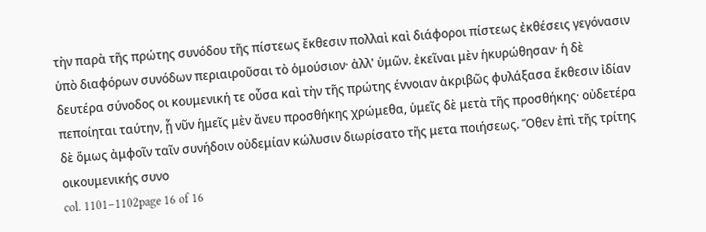τὴν παρὰ τῆς πρώτης συνόδου τῆς πίστεως ἔκθεσιν πολλαὶ καὶ διάφοροι πίστεως ἐκθέσεις γεγόνασιν ὑπὸ διαφόρων συνόδων περιαιροῦσαι τὸ ὁμούσιον· ἀλλ' ὑμῶν. ἐκεῖναι μὲν ἡκυρώθησαν· ἡ δὲ δευτέρα σύνοδος οι κουμενική τε οὖσα καὶ τὴν τῆς πρώτης έννοιαν ἀκριβῶς φυλάξασα ἔκθεσιν ἰδίαν πεποίηται ταύτην, ᾗ νῦν ἡμεῖς μὲν ἄνευ προσθήκης χρώμεθα, ὑμεῖς δὲ μετὰ τῆς προσθήκης· οὐδετέρα δὲ ὅμως ἀμφοῖν ταῖν συνήδοιν οὐδεμίαν κώλυσιν διωρίσατο τῆς μετα ποιήσεως. Ὅθεν ἐπὶ τῆς τρίτης οικουμενικής συνο
col. 1101–1102page 16 of 16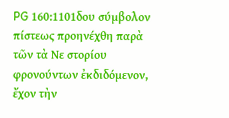PG 160:1101δου σύμβολον πίστεως προηνέχθη παρὰ τῶν τὰ Νε στορίου φρονούντων ἐκδιδόμενον, ἔχον τὴν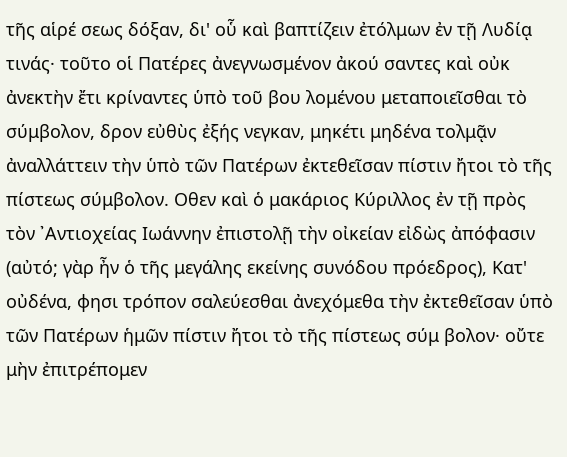τῆς αἱρέ σεως δόξαν, δι' οὗ καὶ βαπτίζειν ἐτόλμων ἐν τῇ Λυδίᾳ τινάς· τοῦτο οἱ Πατέρες ἀνεγνωσμένον ἀκού σαντες καὶ οὐκ ἀνεκτὴν ἔτι κρίναντες ὑπὸ τοῦ βου λομένου μεταποιεῖσθαι τὸ σύμβολον, δρον εὐθὺς ἐξής νεγκαν, μηκέτι μηδένα τολμᾷν ἀναλλάττειν τὴν ὑπὸ τῶν Πατέρων ἐκτεθεῖσαν πίστιν ἤτοι τὸ τῆς πίστεως σύμβολον. Οθεν καὶ ὁ μακάριος Κύριλλος ἐν τῇ πρὸς τὸν ᾿Αντιοχείας Ιωάννην ἐπιστολῇ τὴν οἰκείαν εἰδὼς ἀπόφασιν (αὐτό; γὰρ ἦν ὁ τῆς μεγάλης εκείνης συνόδου πρόεδρος), Κατ' οὐδένα, φησι τρόπον σαλεύεσθαι ἀνεχόμεθα τὴν ἐκτεθεῖσαν ὑπὸ τῶν Πατέρων ἡμῶν πίστιν ἤτοι τὸ τῆς πίστεως σύμ βολον· οὔτε μὴν ἐπιτρέπομεν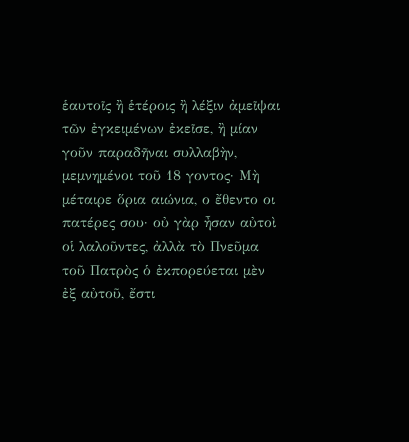ἑαυτοῖς ἢ ἑτέροις ἢ λέξιν ἀμεῖψαι τῶν ἐγκειμένων ἐκεῖσε, ἢ μίαν γοῦν παραδῆναι συλλαβὴν, μεμνημένοι τοῦ 18 γοντος· Μὴ μέταιρε ὅρια αιώνια, ο ἔθεντο οι πατέρες σου· οὐ γὰρ ἦσαν αὐτοὶ οἱ λαλοῦντες, ἀλλὰ τὸ Πνεῦμα τοῦ Πατρὸς ὁ ἐκπορεύεται μὲν ἐξ αὐτοῦ, ἔστι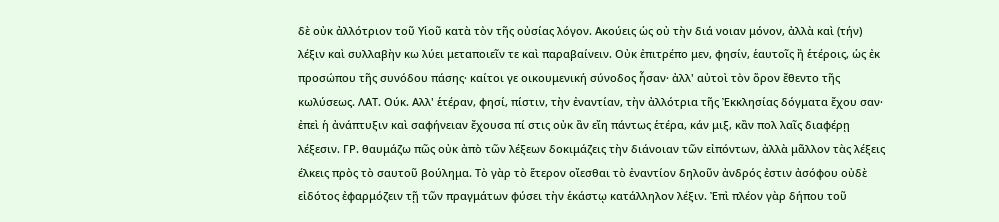δὲ οὐκ ἀλλότριον τοῦ Υἱοῦ κατὰ τὸν τῆς οὐσίας λόγον. Ακούεις ὡς οὐ τὴν διά νοιαν μόνον, ἀλλὰ καὶ (τήν) λέξιν καὶ συλλαβὴν κω λύει μεταποιεῖν τε καὶ παραβαίνειν. Οὐκ ἐπιτρέπο μεν, φησίν, ἑαυτοῖς ἢ ἑτέροις, ὡς ἐκ προσώπου τῆς συνόδου πάσης· καίτοι γε οικουμενική σύνοδος ἦσαν· ἀλλ' αὐτοὶ τὸν ὅρον ἔθεντο τῆς κωλύσεως. ΛΑΤ. Ούκ. Αλλ' ἑτέραν, φησί, πίστιν, τὴν ἐναντίαν, τὴν ἀλλότρια τῆς Ἐκκλησίας δόγματα ἔχου σαν· ἐπεὶ ἡ ἀνάπτυξιν καὶ σαφήνειαν ἔχουσα πί στις οὐκ ἂν εἴη πάντως ἑτέρα, κάν μιξ, κἂν πολ λαῖς διαφέρῃ λέξεσιν. ΓΡ. θαυμάζω πῶς οὐκ ἀπὸ τῶν λέξεων δοκιμάζεις τὴν διάνοιαν τῶν εἰπόντων, ἀλλὰ μᾶλλον τὰς λέξεις έλκεις πρὸς τὸ σαυτοῦ βούλημα. Τὸ γὰρ τὸ ἕτερον οἴεσθαι τὸ ἐναντίον δηλοῦν ἀνδρός ἐστιν ἀσόφου οὐδὲ εἰδότος ἐφαρμόζειν τῇ τῶν πραγμάτων φύσει τὴν ἑκάστῳ κατάλληλον λέξιν. Ἐπὶ πλέον γὰρ δήπου τοῦ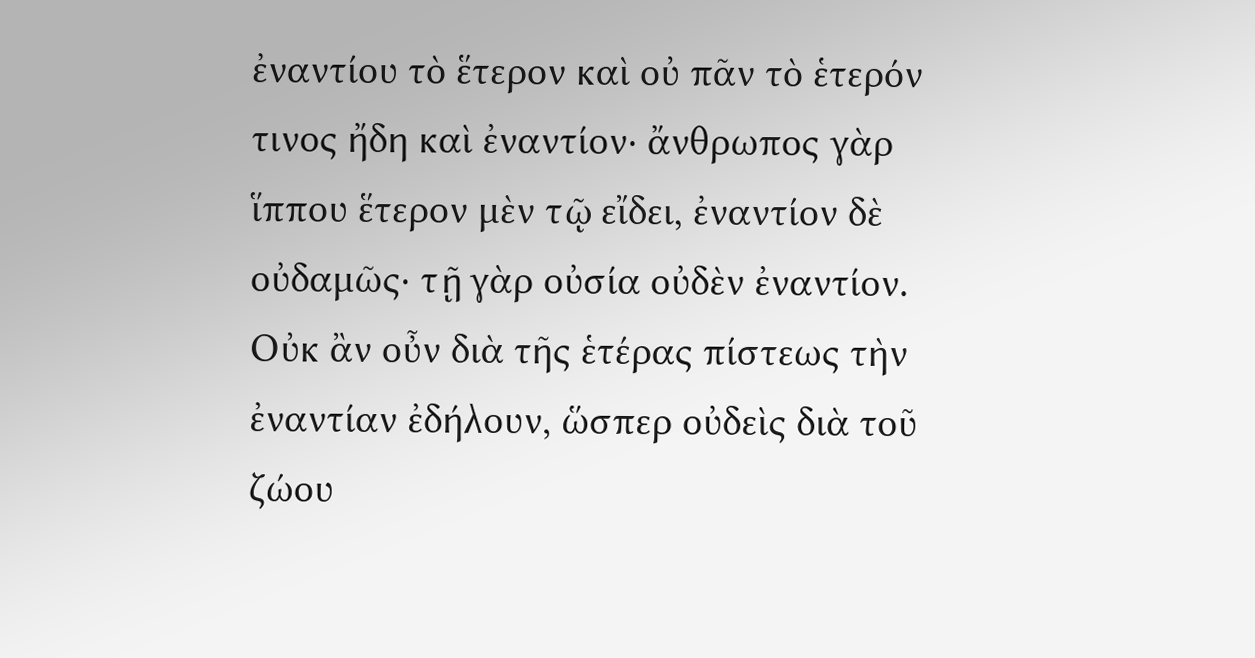ἐναντίου τὸ ἕτερον καὶ οὐ πᾶν τὸ ἑτερόν τινος ἤδη καὶ ἐναντίον· ἄνθρωπος γὰρ ἵππου ἕτερον μὲν τῷ εἴδει, ἐναντίον δὲ οὐδαμῶς· τῇ γὰρ οὐσία οὐδὲν ἐναντίον. Οὐκ ἂν οὖν διὰ τῆς ἑτέρας πίστεως τὴν ἐναντίαν ἐδήλουν, ὥσπερ οὐδεὶς διὰ τοῦ ζώου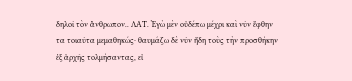δηλοῖ τὸν ἄνθρωπον.. ΛΑΤ. Ἐγὼ μὲν οὐδέπω μέχρι καὶ νῦν ἔφθην τα τοιαῦτα μεμαθηκώς· θαυμάζω δὲ νῦν ἤδη τοὺς τὴν προσθήκην ἐξ ἀρχῆς τολμήσαντας, εἰ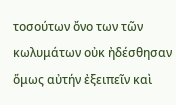τοσούτων ὄνο των τῶν κωλυμάτων οὐκ ἠδέσθησαν ὅμως αὐτήν ἐξειπεῖν καὶ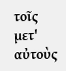τοῖς μετ' αὐτοὺς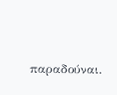παραδούναι.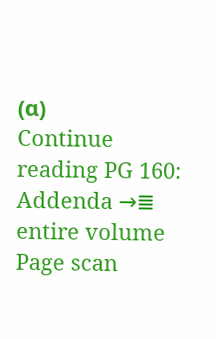(α)
Continue reading PG 160: Addenda →≣ entire volume
Page scan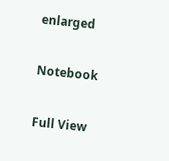enlarged

Notebook

Full View